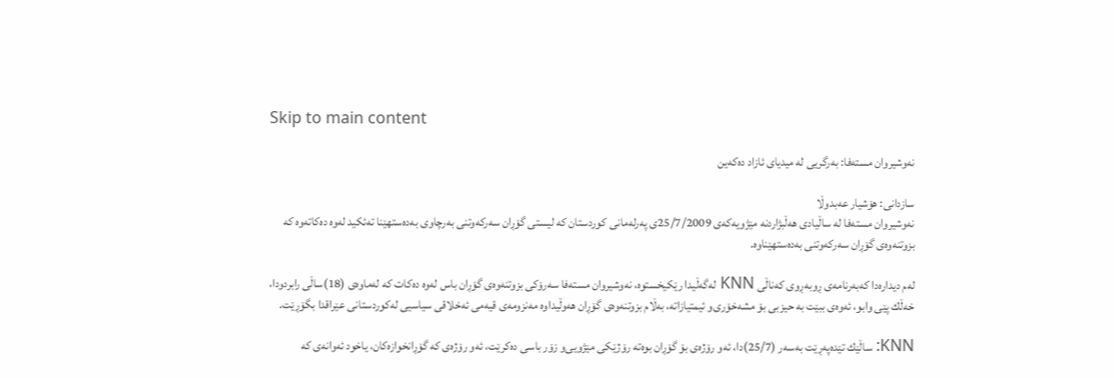Skip to main content

نه‌وشیروان مسته‌فا: به‌رگریی‌ له‌ میدیای‌ ئازاد ده‌كه‌ین

سازدانی‌: هۆشیار عه‌بدوڵا
نه‌وشیروان مسته‌فا له‌ ساڵیادی‌ هه‌ڵبژاردنه‌ مێژویه‌كه‌ی‌ 25/7/2009ی‌ په‌رله‌مانی‌ كوردستان كه‌ لیستی‌ گۆڕان سه‌ركه‌وتنی‌ به‌رچاوی‌ به‌ده‌ستهێنا ته‌ئكید له‌وه‌ ده‌كاته‌وه‌ كه‌ بزوتنه‌وه‌ی‌ گۆڕان سه‌ركه‌وتنی‌ به‌ده‌ستهێناوه‌.

له‌م دیداره‌دا كه‌به‌رنامه‌ی‌ ڕوبه‌ڕوی‌ كه‌ناڵی‌ KNN له‌گه‌ڵیدا رێكیخستوه‌، نه‌وشیروان مسته‌فا سه‌رۆكی‌ بزوتنه‌وه‌ی‌ گۆڕان باس له‌وه‌ ده‌كات كه‌ له‌ماوه‌ی (18)ساڵی‌ رابردودا، خه‌ڵك پێی وابو، ئه‌وه‌ی ببێت به‌ حیزبی‌ بۆ مشه‌خۆری‌‌و ئیمتیازاته‌، به‌ڵام بزوتنه‌وه‌ی‌ گۆڕان هه‌وڵیداوه‌ مه‌نزومه‌ی قیه‌می ئه‌خلاقی سیاسیی له‌كوردستانی عێراقدا بگۆڕێت.

KNN: ساڵێك تێده‌په‌ڕێت به‌سه‌ر (25/7)دا، ئه‌و رۆژه‌ی بۆ گۆڕان بوه‌ته‌ رۆژێكی مێژویی‌و زۆر باسی ده‌كرێت، ئه‌و رۆژه‌ی كه‌ گۆڕانخوازه‌كان، یاخود ئه‌وانه‌ی كه‌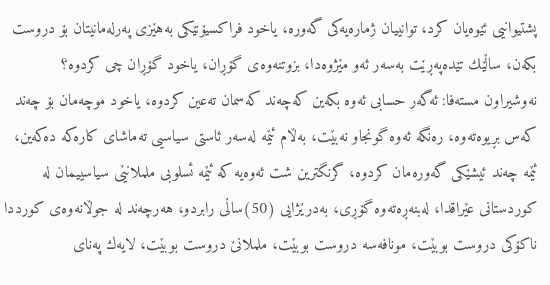پشتیوانیی ئێوه‌یان كرد، توانییان ژماره‌یه‌كی گه‌وره‌، یاخود فراكسیۆنێكی به‌هێزی په‌رله‌مانیتان بۆ دروست بكه‌ن، ساڵێك تێده‌په‌ڕێت به‌سه‌ر ئه‌و مێژوه‌دا، بزوتنه‌وه‌ی گۆڕان، یاخود گۆڕان چی كردوه‌؟
نه‌وشیراون مسته‌فا: ئه‌گه‌ر حسابی‌ ئه‌وه‌ بكه‌ین كه‌چه‌ند كه‌سمان ته‌عین كردوه‌، یاخود موچه‌مان بۆ چه‌ند كه‌س بڕیوه‌ته‌وه‌، ره‌نگه‌ ئه‌وه‌ گونجاو نه‌بێت، به‌ڵام ئێمه‌ له‌سه‌ر ئاستی سیاسیی ته‌ماشای كاره‌كه‌ ده‌كه‌ین، ئێمه‌ چه‌ند ئیشێكی گه‌وره‌مان كردوه‌، گرنگترین شت ئه‌وه‌یه‌ كه‌ ئێمه‌ ئسلوبی‌ ململانێی‌ سیاسییمان له‌ كوردستانی عێراقدا، له‌بنه‌ڕه‌ته‌وه‌ گۆڕی‌، به‌درێژایی (50)ساڵی‌ رابردو، هه‌رچه‌ند له‌ جوڵانه‌وه‌ی كورددا ناكۆكی‌ دروست بوبێت، مونافه‌سه‌ دروست بوبێت، ململانێ‌ دروست بوبێت، لایه‌ك په‌نای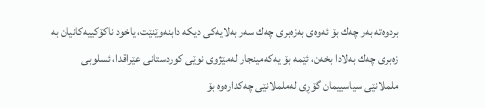بردوه‌ته‌ به‌ر چه‌ك بۆ ئه‌وه‌ی به‌زه‌بری چه‌ك سه‌ر به‌لایه‌كی دیكه‌ دابنه‌وێنێت، یاخود ناكۆكییه‌كانیان به‌ زه‌بری چه‌ك به‌لادا بخه‌ن، ئێمه‌ بۆ یه‌كه‌مینجار له‌مێژوی نوێی‌ كوردستانی عێراقدا، ئسلوبی‌ ململانێی‌ سیاسییمان گۆڕی له‌ململانێی چه‌كداره‌وه‌ بۆ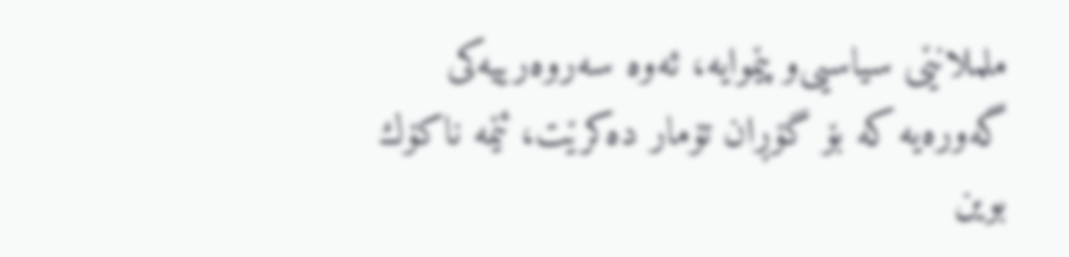ململانێی‌ سیاسیی‌و پێموایه‌، ئه‌وه‌ سه‌روه‌رییه‌كی گه‌وره‌یه‌ كه‌ بۆ گۆڕان تۆمار ده‌كرێت، ئێمه‌ ناكۆك بوین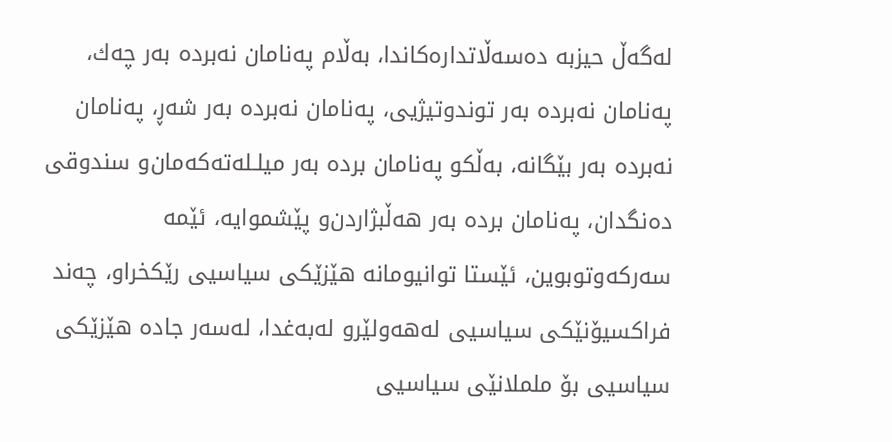له‌گه‌ڵ‌ حیزبه‌ ده‌سه‌ڵاتداره‌كاندا، به‌ڵام په‌نامان نه‌برده‌ به‌ر چه‌ك، په‌نامان نه‌برده‌ به‌ر توندوتیژیی، په‌نامان نه‌برده‌ به‌ر شه‌ڕ، په‌نامان نه‌برده‌ به‌ر بێگانه‌، به‌ڵكو په‌نامان برده‌ به‌ر میلـله‌ته‌كه‌مان‌و سندوقی ده‌نگدان، په‌نامان برده‌ به‌ر هه‌ڵبژاردن‌و پێشموایه‌، ئێمه‌ سه‌ركه‌وتوبوین، ئێستا توانیومانه‌ هێزێكی سیاسیی رێكخراو، چه‌ند فراكسیۆنێكی سیاسیی له‌هه‌ولێرو له‌به‌غدا، له‌سه‌ر جاده‌ هێزێكی سیاسیی بۆ ململانێی سیاسیی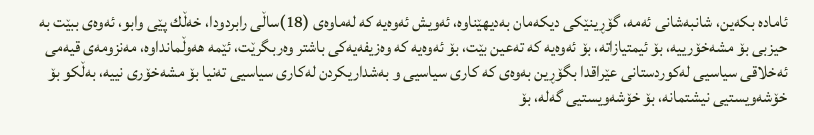ئاماده‌ بكه‌ین، شانبه‌شانی ئه‌مه‌، گۆڕینێكی دیكه‌مان به‌دیهێناوه‌، ئه‌ویش ئه‌وه‌یه‌ كه‌ له‌ماوه‌ی (18)ساڵی‌ رابردودا، خه‌ڵك پێی وابو، ئه‌وه‌ی ببێت به‌ حیزبی‌ بۆ مشه‌خۆرییه‌، بۆ ئیمتیازاته‌، بۆ ئه‌وه‌یه‌ كه‌ ته‌عین بێت، بۆ ئه‌وه‌یه‌ كه‌ وه‌زیفه‌یه‌كی باشتر وه‌ربگرێت، ئێمه‌ هه‌وڵمانداوه‌، مه‌نزومه‌ی قیه‌می ئه‌خلاقی سیاسیی له‌كوردستانی عێراقدا بگۆڕین به‌وه‌ی كه‌ كاری سیاسیی و به‌شداریكردن له‌كاری سیاسیی ته‌نیا بۆ مشه‌خۆری نییه‌، به‌ڵكو بۆ خۆشه‌ویستیی نیشتمانه‌، بۆ خۆشه‌ویستیی گه‌له‌، بۆ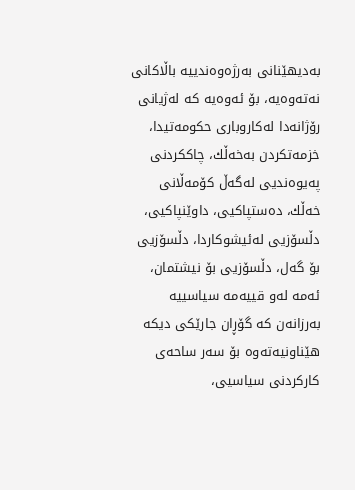به‌دیهێنانی به‌رژه‌وه‌ندییه‌ باڵاكانی نه‌ته‌وه‌یه‌، بۆ ئه‌وه‌یه‌ كه‌ له‌ژیانی رۆژانه‌دا له‌كاروباری حكومه‌تیدا، خزمه‌تكردن به‌خه‌ڵك، چاككردنی په‌یوه‌ندیی له‌گه‌ڵ‌ كۆمه‌ڵانی خه‌ڵك، ده‌ستپاكیی، داوێنپاكیی، دڵسۆزیی له‌ئیشوكاردا، دڵسۆزیی بۆ گه‌ل، دڵسۆزیی بۆ نیشتمان، ئه‌مه‌ له‌و قییه‌مه‌ سیاسییه‌ به‌رزانه‌ن كه‌ گۆڕان جارێكی دیكه‌ هێناونیه‌ته‌وه‌ بۆ سه‌ر ساحه‌ی كاركردنی سیاسیی،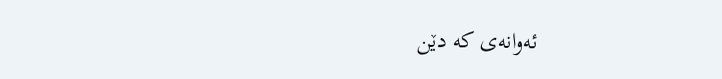ئه‌وانه‌ی كه‌ دێن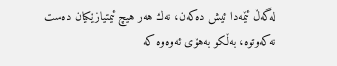له‌گه‌ڵ‌ ئێمه‌دا ئیش ده‌كه‌ن، نه‌ك هه‌ر هیچ ئیمتیازێكیان ده‌ست نه‌كه‌وتوه‌، به‌ڵكو به‌هۆی ئه‌وه‌وه‌ كه‌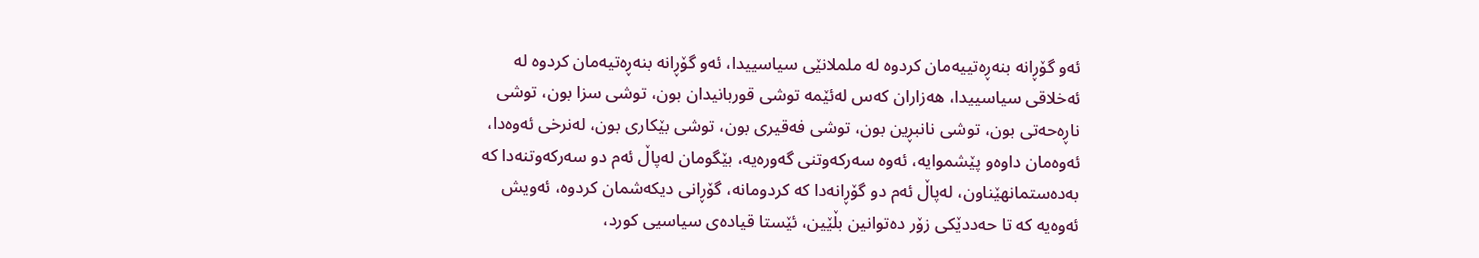ئه‌و گۆڕانه‌ بنه‌ڕه‌تییه‌مان كردوه‌ له‌ ململانێی‌ سیاسییدا، ئه‌و گۆڕانه‌ بنه‌ڕه‌تیه‌مان كردوه‌ له‌ ئه‌خلاقی سیاسییدا، هه‌زاران كه‌س له‌ئێمه‌ توشی قوربانیدان بون، توشی سزا بون، توشی ناڕه‌حه‌تی بون، توشی نانبڕین بون، توشی فه‌قیری بون، توشی بێكاری بون، له‌نرخی ئه‌وه‌دا، ئه‌وه‌مان داوه‌‌و پێشموایه‌، ئه‌وه‌ سه‌ركه‌وتنی گه‌وره‌یه‌، بێگومان له‌پاڵ‌ ئه‌م دو سه‌ركه‌وتنه‌دا كه‌ به‌ده‌ستمانهێناون، له‌پاڵ‌ ئه‌م دو گۆڕانه‌دا كه‌ كردومانه‌، گۆڕانی دیكه‌شمان كردوه‌، ئه‌ویش ئه‌وه‌یه‌ كه‌ تا حه‌ددێكی زۆر ده‌توانین بڵێین، ئێستا قیاده‌ی سیاسیی كورد،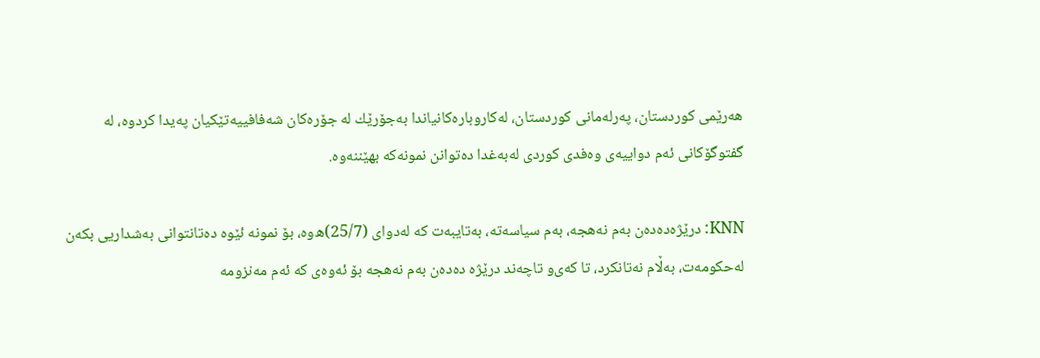هه‌رێمی كوردستان، په‌رله‌مانی كوردستان، له‌كاروباره‌كانیاندا به‌جۆرێك له‌ جۆره‌كان شه‌فافییه‌تێكیان په‌یدا كردوه‌، له‌ گفتوگۆكانی ئه‌م دواییه‌ی وه‌فدی كوردی له‌به‌غدا ده‌توانن نمونه‌كه‌ بهێننه‌وه‌.

KNN: درێژه‌ده‌ده‌ن به‌م نه‌هجه‌، به‌م سیاسه‌ته‌، به‌تایبه‌ت كه‌ له‌دوای (25/7)ه‌وه‌، بۆ نمونه‌ ئێوه‌ ده‌تانتوانی به‌شداریی بكه‌ن له‌حكومه‌ت، به‌ڵام نه‌تانكرد، تا كه‌ی‌و تاچه‌ند درێژه‌ ده‌ده‌ن به‌م نه‌هجه‌ بۆ ئه‌وه‌ی كه‌ ئه‌م مه‌نزومه‌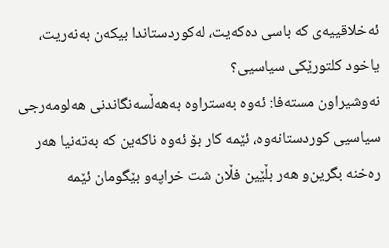ئه‌خلاقییه‌ی كه‌ باسی‌ ده‌كه‌یت، له‌كوردستاندا بیكه‌ن به‌نه‌ریت، یاخود كلتورێكی سیاسیی؟
نه‌وشیراون مسته‌فا: ئه‌وه‌ به‌ستراوه‌ به‌هه‌ڵسه‌نگاندنی هه‌لومه‌رجی سیاسیی كوردستانه‌وه‌، ئێمه‌ كار بۆ ئه‌وه‌ ناكه‌ین كه‌ به‌ته‌نیا هه‌ر ره‌خنه‌ بگرین‌و هه‌ر بڵێین فڵان شت خراپه‌‌و بێگومان ئێمه‌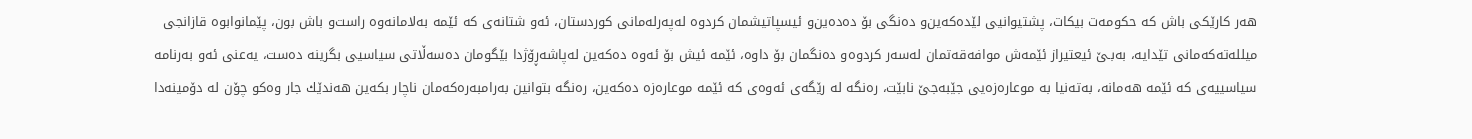هه‌ر كارێكی باش كه‌ حكومه‌ت بیكات، پشتیوانیی لێده‌كه‌ین‌و ده‌نگی بۆ ده‌ده‌ین‌و ئیسپاتیشمان كردوه‌ له‌په‌رله‌مانی كوردستان، ئه‌و شتانه‌ی كه‌ ئێمه‌ به‌لامانه‌وه‌ راست‌و باش بون، پێمانوابوه‌ قازانجی میلله‌ته‌كه‌مانی تێدایه‌، به‌بـێ‌ ئیعتیراز ئێمه‌ش موافه‌قه‌تمان له‌سه‌ر كردوه‌و ده‌نگمان بۆ داوه‌، ئێمه‌ ئیش بۆ ئه‌وه‌ ده‌كه‌ین له‌پاشه‌ڕۆژدا بێگومان ده‌سه‌ڵاتی سیاسیی بگرینه‌ ده‌ست، یه‌عنی‌ ئه‌و به‌رنامه‌ سیاسییه‌ی كه‌ ئێمه‌ هه‌مانه‌، به‌ته‌نیا به‌ موعاره‌زه‌یی جێبه‌جێ‌ نابێت، ره‌نگه‌ له‌ رێگه‌ی ئه‌وه‌ی كه‌ ئێمه‌ موعاره‌زه‌ ده‌كه‌ین، ره‌نگه‌ بتوانین به‌رامبه‌ره‌كه‌مان ناچار بكه‌ین هه‌ندێك جار وه‌كو چۆن له‌ دۆمینه‌دا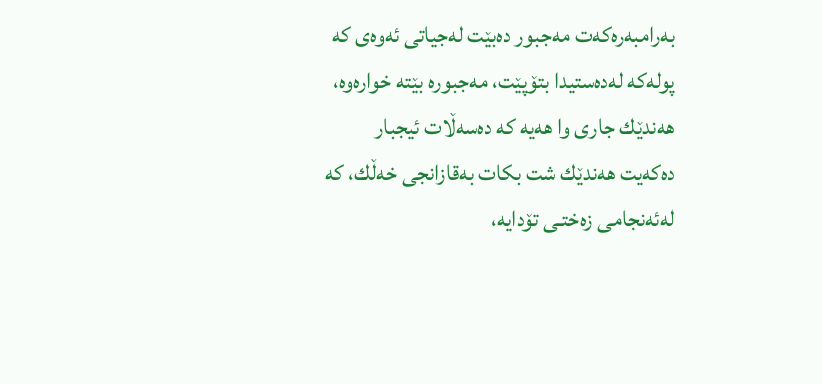به‌رامبه‌ره‌كه‌ت مه‌جبور ده‌بێت له‌جیاتی ئه‌وه‌ی كه‌ پوله‌كه‌ له‌ده‌ستیدا بتۆپێت، مه‌جبوره‌ بێته‌ خواره‌وه‌، هه‌ندێك جاری وا هه‌یه‌ كه‌ ده‌سه‌ڵات ئیجبار ده‌كه‌یت هه‌ندێك شت بكات به‌قازانجی خه‌ڵك، كه‌ له‌ئه‌نجامی‌ زه‌ختـی‌ تۆدایه‌،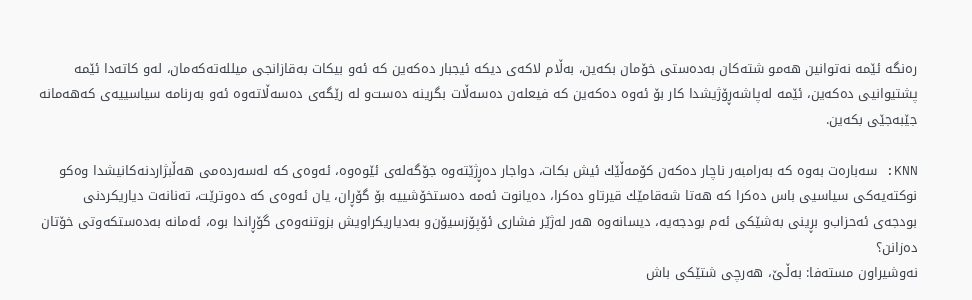ره‌نگه‌ ئێمه‌ نه‌توانین هه‌مو شته‌كان به‌ده‌ستی‌ خۆمان بكه‌ین، به‌ڵام لاكه‌ی دیكه‌ ئیجبار ده‌كه‌ین كه‌ ئه‌و بیكات به‌قازانجی میلله‌ته‌كه‌مان، له‌و كاته‌دا ئێمه‌ پشتیوانیی ده‌كه‌ین، ئێمه‌ له‌پاشه‌ڕۆژیشدا كار بۆ ئه‌وه‌ ده‌كه‌ین كه‌ فیعله‌ن ده‌سه‌ڵات بگرینه‌ ده‌ست‌و له‌ رێگه‌ی ده‌سه‌ڵاته‌وه‌ ئه‌و به‌رنامه‌ سیاسییه‌ی كه‌هه‌مانه‌ جێبه‌جێی‌ بكه‌ین.

KNN: سه‌باره‌ت به‌وه‌ كه‌ به‌رامبه‌ر ناچار ده‌كه‌ن كۆمه‌ڵێك ئیش بكات، دواجار ده‌ڕژێته‌وه‌ جۆگه‌له‌ی ئێوه‌وه‌، ئه‌وه‌ی كه‌ له‌سه‌رده‌می هه‌ڵبژاردنه‌كانیشدا وه‌كو نوكته‌یه‌كی سیاسیی باس ده‌كرا كه‌ هه‌تا شه‌قامێك قیرتاو ده‌كرا، ده‌یانوت ئه‌مه‌ ده‌ستخۆشییه‌ بۆ گۆڕان، یان ئه‌وه‌ی كه‌ ده‌وترێت، ته‌نانه‌ت دیاریكردنی بودجه‌ی ئه‌حزاب‌و بڕینی‌ به‌شێكی ئه‌م بودجه‌یه‌، دیسانه‌وه‌ هه‌ر له‌ژێر فشاری ئۆپۆزسیۆن‌و به‌دیاریكراویش بزوتنه‌وه‌ی گۆڕاندا بوه‌، ئه‌مانه‌ به‌ده‌ستكه‌وتی خۆتان ده‌زانن؟
نه‌وشیراون مسته‌فا: به‌ڵـێ‌، هه‌رچی شتێكی باش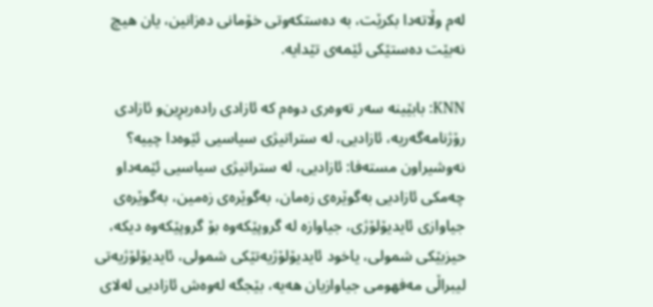له‌م وڵاته‌دا بكرێت، به‌ ده‌ستكه‌وتی خۆمانی ده‌زانین، یان هیچ نه‌بێت ده‌ستێكی ئێمه‌ی تێدایه‌.

KNN: بابێینه‌ سه‌ر ته‌وه‌ری‌ دوه‌م كه‌ ئازادی‌ راده‌ربڕین‌و ئازادی‌ رۆژنامه‌گه‌ریه‌، ئازادیی، له‌ ستراتیژی سیاسیی ئێوه‌دا چییه‌؟
نه‌وشیراون مسته‌فا: ئازادیی، له‌ ستراتیژی سیاسیی ئێمه‌دا‌و چه‌مكی ئازادیی به‌گوێره‌ی زه‌مان، به‌گوێره‌ی زه‌مین، به‌گوێره‌ی جیاوازی ئایدیۆلۆژی، جیاوازه‌ له‌ گروپێكه‌وه‌ بۆ گروپێكه‌وه‌ دیكه‌، حیزبێكی شمولی‌، یاخود ئایدیۆلۆژیه‌تێكی شمولی‌، ئایدیۆلۆژیه‌تی لیبراڵی‌ مه‌فهومی جیاوازیان هه‌یه‌، بێجگه‌ له‌وه‌ش ئازادیی له‌لای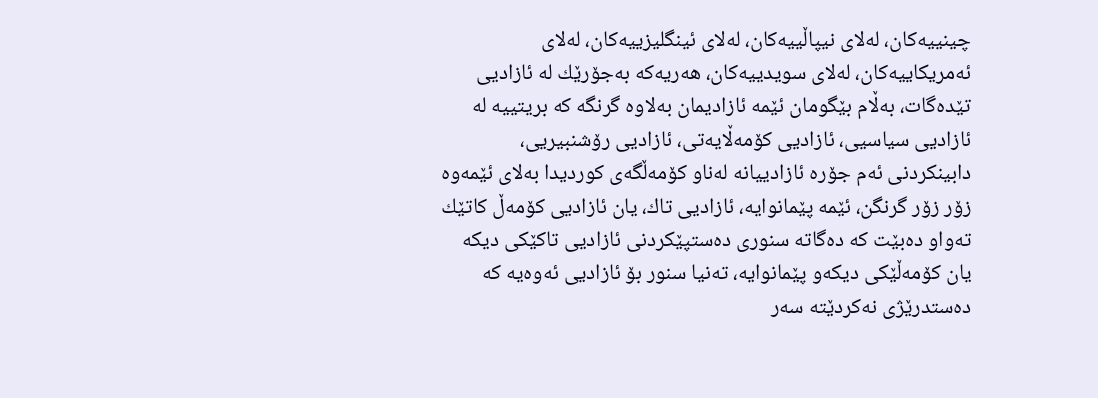چینییه‌كان، له‌لای نیپاڵییه‌كان، له‌لای ئینگلیزییه‌كان، له‌لای ئه‌مریكاییه‌كان، له‌لای سویدییه‌كان، هه‌ریه‌كه‌ به‌جۆرێك له‌ ئازادیی تێده‌گات، به‌ڵام بێگومان ئێمه‌ ئازادیمان به‌لاوه‌ گرنگه‌ كه‌ بریتییه‌ له‌ ئازادیی سیاسیی، ئازادیی كۆمه‌ڵایه‌تی، ئازادیی رۆشنبیریی، دابینكردنی ئه‌م جۆره‌ ئازادییانه‌ له‌ناو كۆمه‌ڵگه‌ی كوردیدا به‌لای ئێمه‌وه‌ زۆر زۆر گرنگن، ئێمه‌ پێمانوایه‌، ئازادیی تاك، یان ئازادیی كۆمه‌ڵ‌ كاتێك ته‌واو ده‌بێت كه‌ ده‌گاته‌ سنوری ده‌ستپێكردنی ئازادیی تاكێكی دیكه‌ یان كۆمه‌ڵێكی دیكه‌‌و پێمانوایه‌، ته‌نیا سنور بۆ ئازادیی ئه‌وه‌یه‌ كه‌ ده‌ستدرێژی نه‌كردێته‌ سه‌ر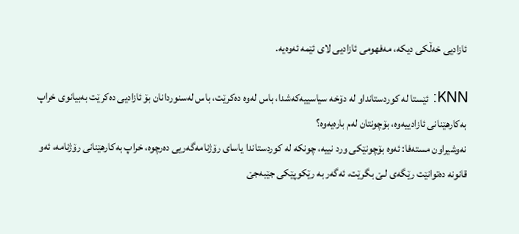ئازادیی خه‌ڵكی دیكه‌، مه‌فهومی ئازادیی لای ئێمه‌ ئه‌وه‌یه‌.

KNN: ئێستا له‌ كوردستاندا‌و له‌ دۆخه‌ سیاسییه‌كه‌شدا، باس له‌وه‌ ده‌كرێت، باس له‌سنوردانان بۆ ئازادیی ده‌كرێت به‌بیانوی خراپ به‌كارهێنانی ئازادییه‌وه‌، بۆچونتان له‌م باره‌یه‌وه‌؟
نه‌وشیراون مسته‌فا: ئه‌وه‌ بۆچونێكی ورد نییه‌، چونكه‌ له‌ كوردستاندا یاسای رۆژنامه‌گه‌ریی ده‌رچوه‌، خراپ به‌كارهێنانی رۆژنامه‌، ئه‌و قانونه‌ ده‌توانێت رێگه‌ی لـێ‌ بگرێت، ئه‌گه‌ر به‌ رێكوپێكی جێبه‌جێ‌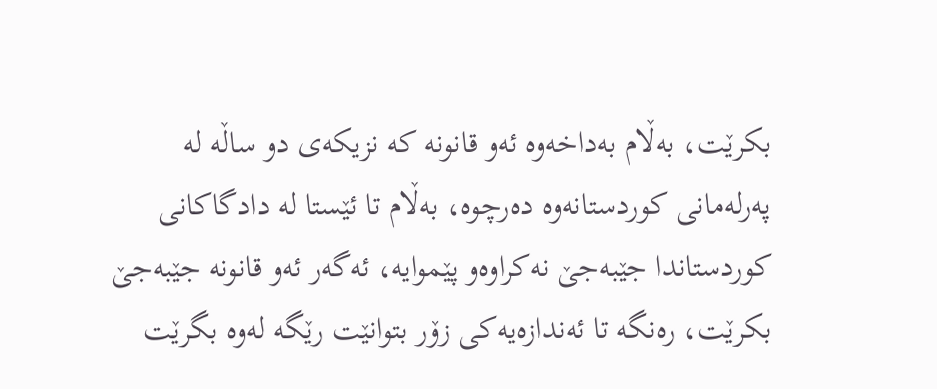بكرێت، به‌ڵام به‌داخه‌وه‌ ئه‌و قانونه‌ كه‌ نزیكه‌ی دو ساڵه‌ له‌ په‌رله‌مانی كوردستانه‌وه‌ ده‌رچوه‌، به‌ڵام تا ئێستا له‌ دادگاكانی كوردستاندا جێبه‌جێ‌ نه‌كراوه‌‌و پێموایه‌، ئه‌گه‌ر ئه‌و قانونه‌ جێبه‌جێ‌ بكرێت، ره‌نگه‌ تا ئه‌ندازه‌یه‌كی زۆر بتوانێت رێگه‌ له‌وه‌ بگرێت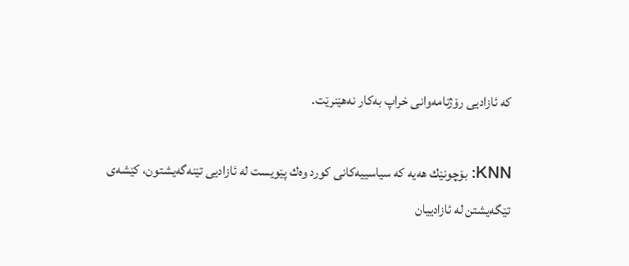كه‌ ئازادیی رۆژنامه‌وانی خراپ به‌كار نه‌هێنرێت.

KNN: بۆچونێك هه‌یه‌ كه‌ سیاسییه‌كانی كورد وه‌ك پێویست له‌ ئازادیی تێنه‌گه‌یشتون، كێشه‌ی تێگه‌یشتن له‌ ئازادییان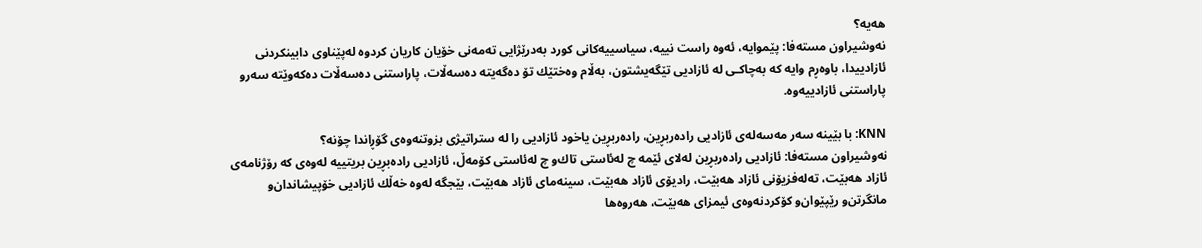هه‌یه‌؟
نه‌وشیراون مسته‌فا: پێموایه‌، ئه‌وه‌ راست نییه‌، سیاسییه‌كانی كورد به‌درێژایی ته‌مه‌نی خۆیان كاریان كردوه‌ له‌پێناوی دابینكردنی ئازادییدا، باوه‌ڕم وایه‌ كه‌ به‌چاكـی‌ له‌ ئازادیی تێگه‌یشتون، به‌ڵام وه‌ختێك تۆ ده‌گه‌یته‌ ده‌سه‌ڵات، پاراستنی ده‌سه‌ڵات ده‌كه‌وێته‌ سه‌رو پاراستنی ئازادییه‌وه‌.

KNN: با بێینه‌ سه‌ر مه‌سه‌له‌ی ئازادیی راده‌ربڕین، راده‌ربڕین یاخود ئازادیی را له‌ ستراتیژی بزوتنه‌وه‌ی گۆڕاندا چۆنه‌؟
نه‌وشیراون مسته‌فا: ئازادیی راده‌ربڕین له‌لای ئێمه‌ چ له‌ئاستی تاك‌و چ له‌ئاستی كۆمه‌ڵ‌، ئازادیی راده‌بڕین بریتییه‌ له‌وه‌ی كه‌ رۆژنامه‌ی ئازاد هه‌بێت، ته‌له‌فزیۆنی ئازاد هه‌بێت، رادیۆی ئازاد هه‌بێت، سینه‌مای ئازاد هه‌بێت، بێجگه‌ له‌وه‌ خه‌ڵك ئازادیی خۆپیشاندان‌و مانگرتن‌و رێپێوان‌و كۆكردنه‌وه‌ی ئیمزای هه‌بێت، هه‌روه‌ها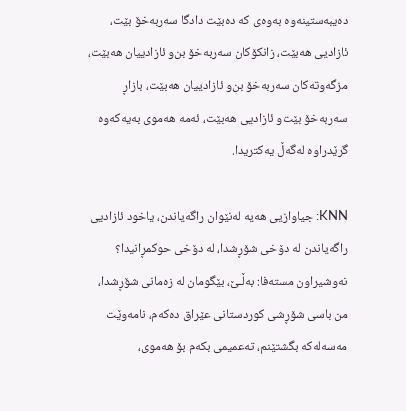ده‌یبه‌ستینه‌وه‌ به‌وه‌ی كه‌ ده‌بێت دادگا سه‌ربه‌خۆ بێت، ئازادیی هه‌بێت، زانكۆكان سه‌ربه‌خۆ بن‌و ئازادییان هه‌بێت، مزگه‌وته‌كان سه‌ربه‌خۆ بن‌و ئازادییان هه‌بێت، بازاڕ سه‌ربه‌خۆ بێت‌و ئازادیی هه‌بێت، ئه‌مه‌ هه‌موی به‌یه‌كه‌وه‌ گرێدراوه‌ له‌گه‌ڵ‌ یه‌كتریدا.

KNN: جیاوازیی هه‌یه‌ له‌نێوان راگه‌یاندن، یاخود ئازادیی راگه‌یاندن له‌ دۆخی شۆڕشدا، له‌ دۆخی حوكمڕانیدا؟
نه‌وشیراون مسته‌فا: به‌ڵـێ‌، بێگومان له‌ زه‌مانی شۆڕشدا، من باسی شۆڕشی كوردستانی عێراق ده‌كه‌م، نامه‌وێت مه‌سه‌له‌كه‌ بگشتێنم، ته‌عمیمی بكه‌م بۆ هه‌موی،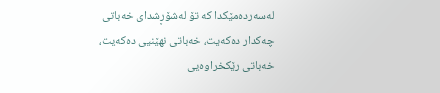له‌سه‌رده‌مێكدا كه‌ تۆ له‌شۆڕشدای خه‌باتی چه‌كدار ده‌كه‌یت، خه‌باتی نهێنیی ده‌كه‌یت، خه‌باتی رێكخراوه‌یی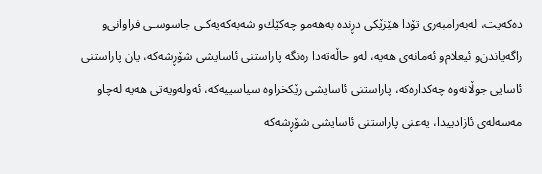ده‌كه‌یت، له‌به‌رامبه‌ری تۆدا هێزێكی دڕنده‌ به‌هه‌مو چه‌كێك‌و شه‌به‌كه‌یه‌كـی‌ جاسوسـی‌ فراوانی‌و راگه‌یاندن‌و ئیعلام‌و ئه‌مانه‌ی هه‌یه‌، له‌و حاڵه‌ته‌دا ره‌نگه‌ پاراستنی ئاسایشی شۆڕشه‌كه‌، یان پاراستنی ئاسایی جوڵانه‌وه‌ چه‌كداره‌كه‌، پاراستنی ئاسایشی رێكخراوه‌ سیاسییه‌كه‌، ئه‌وله‌ویه‌تی هه‌یه‌ له‌چاو مه‌سه‌له‌ی ئازادییدا، یه‌عنی‌ پاراستنی ئاسایشی شۆڕشه‌كه‌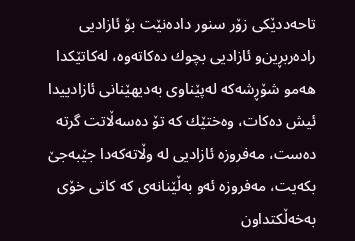تاحه‌ددێكی زۆر سنور داده‌نێت بۆ ئازادیی راده‌ربڕین‌و ئازادیی بچوك ده‌كاته‌وه‌، له‌كاتێكدا هه‌مو شۆڕشه‌كه‌ له‌پێناوی به‌دیهێنانی ئازادییدا ئیش ده‌كات، وه‌ختێك كه‌ تۆ ده‌سه‌ڵاتت گرته‌ ده‌ست، مه‌فروزه‌ ئازادیی له‌ وڵاته‌كه‌دا جێبه‌جێ‌ بكه‌یت، مه‌فروزه‌ ئه‌و به‌ڵێنانه‌ی كه‌ كاتی خۆی به‌خه‌ڵكتداون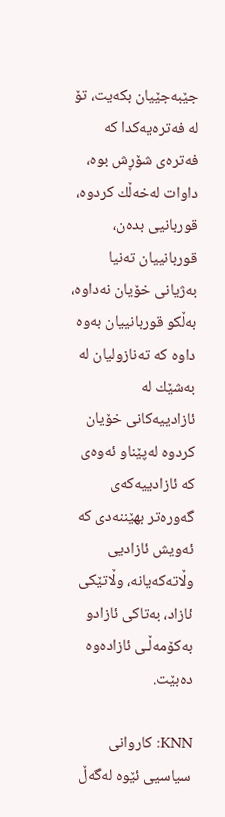جێبه‌جێیان بكه‌یت، تۆ له‌ فه‌تره‌یه‌كدا كه‌ فه‌تره‌ی شۆڕش بوه‌، داوات له‌خه‌ڵك كردوه‌، قوربانیی بده‌ن، قوربانییان ته‌نیا به‌ژیانی خۆیان نه‌داوه‌، به‌ڵكو قوربانییان به‌وه‌ داوه‌ كه‌ ته‌نازولیان له‌ به‌شێك له‌ ئازادییه‌كانی خۆیان كردوه‌ له‌پێناو ئه‌وه‌ی كه‌ ئازادییه‌كه‌ی گه‌وره‌تر بهێننه‌دی كه‌ ئه‌ویش ئازادیی وڵاته‌كه‌یانه‌، وڵاتێكی ئازاد، به‌تاكی ئازاد‌و به‌كۆمه‌ڵـی‌ ئازاده‌وه‌ ده‌بێت.

KNN: كاروانی سیاسیی ئێوه‌ له‌گه‌ڵ‌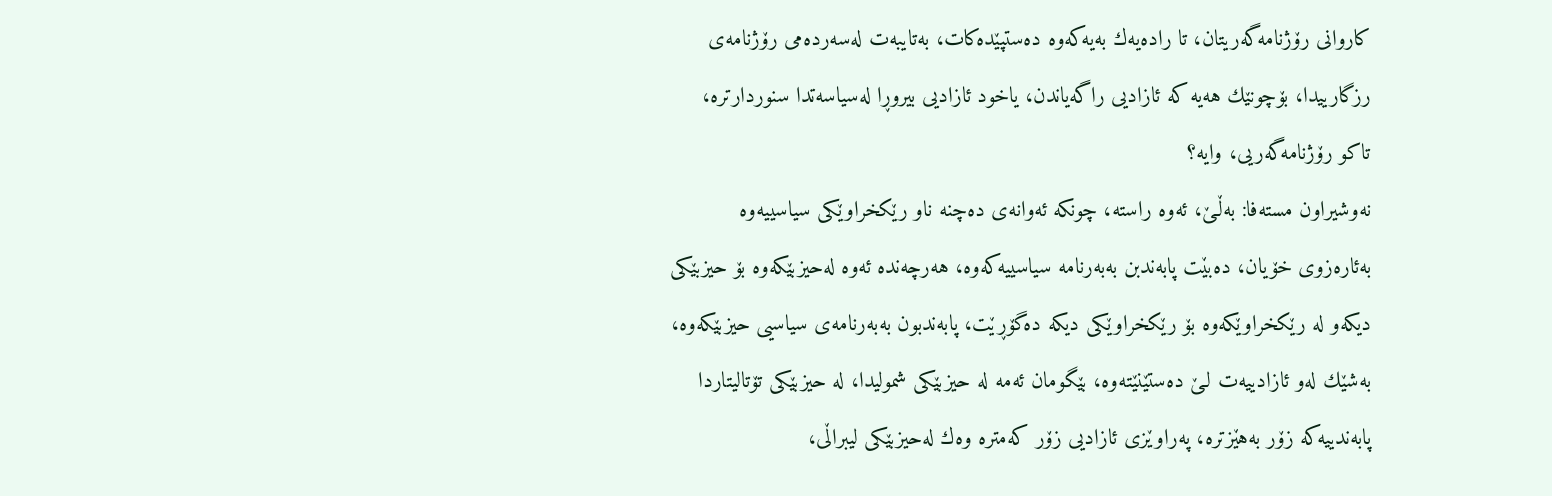كاروانی رۆژنامه‌گه‌ریتان، تا راده‌یه‌ك به‌یه‌كه‌وه‌ ده‌ستپێده‌كات، به‌تایبه‌ت له‌سه‌رده‌می رۆژنامه‌ی رزگارییدا، بۆچونێك هه‌یه‌ كه‌ ئازادیی راگه‌یاندن، یاخود ئازادیی‌ بیروڕا له‌سیاسه‌تدا سنوردارتره‌، تاكو رۆژنامه‌گه‌ریی، وایه‌؟
نه‌وشیراون مسته‌فا: به‌ڵـێ‌، ئه‌وه‌ راسته‌، چونكه‌ ئه‌وانه‌ی ده‌چنه‌ ناو رێكخراوێكی سیاسییه‌وه‌ به‌ئاره‌زوی خۆیان، ده‌بێت پابه‌ندبن به‌به‌رنامه‌ سیاسییه‌كه‌وه‌، هه‌رچه‌نده‌ ئه‌وه‌ له‌حیزبێكه‌وه‌ بۆ حیزبێكی دیكه‌و له‌ رێكخراوێكه‌وه‌ بۆ رێكخراوێكی دیكه‌ ده‌گۆڕێت، پابه‌ندبون به‌به‌رنامه‌ی سیاسیی حیزبێكه‌وه‌، به‌شێك له‌و ئازادییه‌ت لـێ‌ ده‌ستێنێته‌وه‌، بێگومان ئه‌مه‌ له‌ حیزبێكی شمولیدا، له‌ حیزبێكی تۆتالیتاردا پابه‌ندییه‌كه‌ زۆر به‌هێزتره‌، په‌راوێزی ئازادیی زۆر كه‌متره‌ وه‌ك له‌حیزبێكی لیبراڵی‌،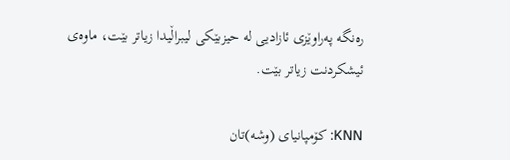ره‌نگه‌ په‌راوێزی ئازادیی له‌ حیزبێكی لیبراڵیدا زیاتر بێت، ماوه‌ی ئیشكردنت زیاتر بێت.

KNN: كۆمپانیای (وشه‌)تان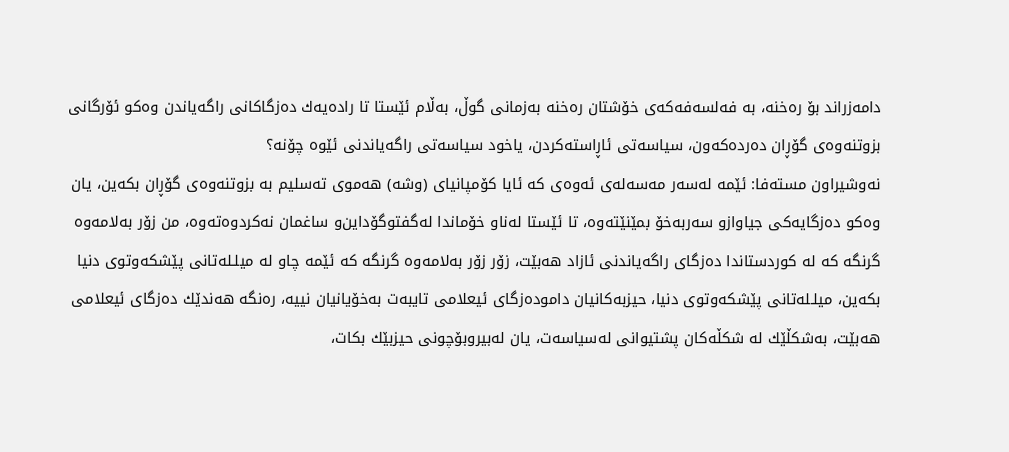دامه‌زراند بۆ ره‌خنه‌، به‌ فه‌لسه‌فه‌كه‌ی خۆشتان ره‌خنه‌ به‌زمانی گوڵ‌، به‌ڵام ئێستا تا راده‌یه‌ك ده‌زگاكانی راگه‌یاندن وه‌كو ئۆرگانی بزوتنه‌وه‌ی گۆڕان ده‌رده‌كه‌ون، سیاسه‌تی ئاڕاسته‌كردن، یاخود سیاسه‌تی راگه‌یاندنی ئێوه‌ چۆنه‌؟
نه‌وشیراون مسته‌فا: ئێمه‌ له‌سه‌ر مه‌سه‌له‌ی ئه‌وه‌ی كه‌ ئایا كۆمپانیای (وشه‌) هه‌موی ته‌سلیم به‌ بزوتنه‌وه‌ی گۆڕان بكه‌ین، یان وه‌كو ده‌زگایه‌كی جیاوازو سه‌ربه‌خۆ بمێنێته‌وه‌، تا ئێستا له‌ناو خۆماندا له‌گفتوگۆداین‌و ساغمان نه‌كردوه‌ته‌وه‌، من زۆر به‌لامه‌وه‌ گرنگه‌ كه‌ له‌ كوردستاندا ده‌زگای راگه‌یاندنی ئازاد هه‌بێت، زۆر زۆر به‌لامه‌وه‌ گرنگه‌ كه‌ ئێمه‌ چاو له‌ میلـله‌تانی پێشكه‌وتوی دنیا بكه‌ین، میلـله‌تانی پێشكه‌وتوی دنیا، حیزبه‌كانیان داموده‌زگای ئیعلامی تایبه‌ت به‌خۆیانیان نییه‌، ره‌نگه‌ هه‌ندێك ده‌زگای ئیعلامی هه‌بێت، به‌شكڵێك له‌ شكڵه‌كان پشتیوانی له‌سیاسه‌ت، یان له‌بیروبۆچونی حیزبێك بكات،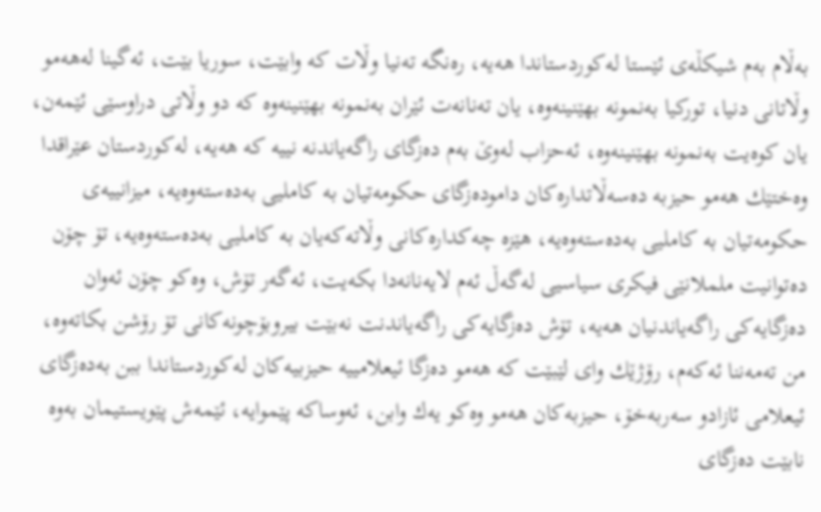به‌ڵام به‌م شیكڵه‌ی ئێستا له‌كوردستاندا هه‌یه‌، ره‌نگه‌ ته‌نیا وڵات كه‌ وابێت، سوریا بێت، ئه‌گینا له‌هه‌مو وڵاتانی دنیا، توركیا به‌نمونه‌ بهێنینه‌وه‌، یان ته‌نانه‌ت ئێران به‌نمونه‌ بهێنینه‌وه‌ كه‌ دو وڵاتی دراوسێی ئێمه‌ن، یان كوه‌یت به‌نمونه‌ بهێنینه‌وه‌، ئه‌حزاب له‌وێ‌ به‌م ده‌زگای راگه‌یاندنه‌ نییه‌ كه‌ هه‌یه‌، له‌كوردستان عێراقدا وه‌ختێك هه‌مو حیزبه‌ ده‌سه‌ڵاتداره‌كان داموده‌زگای حكومه‌تیان به‌ كاملیی‌ به‌ده‌سته‌وه‌یه‌، میزانییه‌ی حكومه‌تیان به‌ كاملیی‌ به‌ده‌سته‌وه‌یه‌، هێزه‌ چه‌كداره‌كانی وڵاته‌كه‌یان به‌ كاملیی‌ به‌ده‌سته‌وه‌یه‌، تۆ چۆن ده‌توانیت ململانێی فیكری سیاسیی له‌گه‌ڵ‌ ئه‌م لایه‌نانه‌دا بكه‌یت، ئه‌گه‌ر تۆش، وه‌كو چۆن ئه‌وان ده‌زگایه‌كی راگه‌یاندنیان هه‌یه‌، تۆش ده‌زگایه‌كی راگه‌یاندنت نه‌بێت بیروبۆچونه‌كانی تۆ رۆشن بكاته‌وه‌، من ته‌مه‌ننا ئه‌كه‌م، رۆژێك وای لێبێت كه‌ هه‌مو ده‌زگا ئیعلامییه‌ حیزبیه‌كان له‌كوردستاندا ببن به‌ده‌زگای ئیعلامی ئازادو سه‌ربه‌خۆ، حیزبه‌كان هه‌مو وه‌كو یه‌ك وابن، ئه‌وساكه‌ پێموایه‌، ئێمه‌ش پێویستیمان به‌وه‌ نابێت ده‌زگای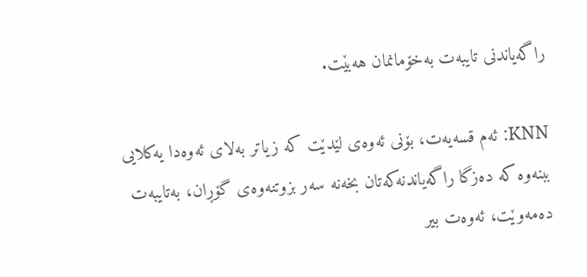راگه‌یاندنی تایبه‌ت به‌خۆمانمان هه‌بێت.

KNN: ئه‌م قسه‌یه‌ت، بۆنی ئه‌وه‌ی لێدێت كه‌ زیاتر به‌لای ئه‌وه‌دا یه‌كلایی ببنه‌وه‌ كه‌ ده‌زگا راگه‌یاندنه‌كه‌تان بخه‌نه‌ سه‌ر بزوتنه‌وه‌ی گۆڕان، به‌تایبه‌ت ده‌مه‌وێت، ئه‌وه‌ت بیر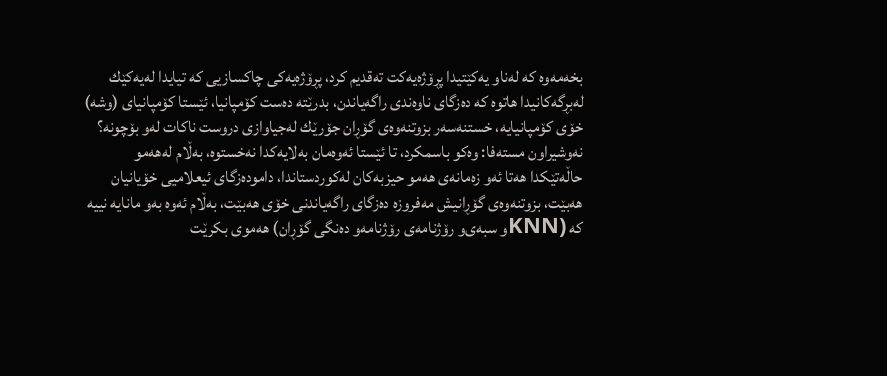بخه‌مه‌وه‌ كه‌ له‌ناو یه‌كێتیدا پڕۆژه‌یه‌كت ته‌قدیم كرد، پڕۆژه‌یه‌كی چاكسازیی كه‌ تیایدا له‌یه‌كێك له‌بڕگه‌كانیدا هاتوه‌ كه‌ ده‌زگای ناوه‌ندی راگه‌یاندن، بدرێته‌ ده‌ست كۆمپانیا، ئێستا كۆمپانیای (وشه‌) خۆی كۆمپانیایه‌، خستنه‌سه‌ر بزوتنه‌وه‌ی گۆڕان جۆرێك له‌جیاوازی دروست ناكات له‌و بۆچونه‌؟
نه‌وشیراون مسته‌فا: وه‌كو باسمكرد، تا ئێستا ئه‌وه‌مان به‌لایه‌كدا نه‌خستوه‌، به‌ڵام له‌هه‌مو حاڵه‌تێكدا هه‌تا ئه‌و زه‌مانه‌ی هه‌مو حیزبه‌كان له‌كوردستاندا، داموده‌زگای ئیعلامیی خۆیانیان هه‌بێت، بزوتنه‌وه‌ی گۆڕانیش مه‌فروزه‌ ده‌زگای راگه‌یاندنی خۆی هه‌بێت، به‌ڵام ئه‌وه‌ به‌و مانایه‌ نییه‌ كه‌ (KNNو سبه‌ی‌و رۆژنامه‌ی رۆژنامه‌و ده‌نگی گۆڕان) هه‌موی بكرێت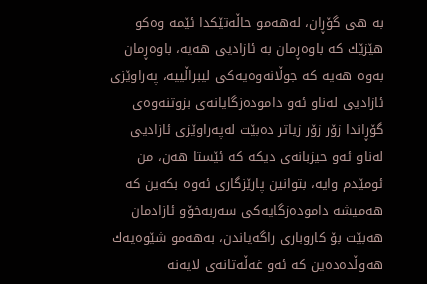به‌ هی‌ گۆڕان، له‌هه‌مو حاڵه‌تێكدا ئێمه‌ وه‌كو هێزێك كه‌ باوه‌ڕمان به‌ ئازادیی هه‌یه‌، باوه‌ڕمان به‌وه‌ هه‌یه‌ كه‌ جوڵانه‌وه‌یه‌كی لیبراڵییه‌، په‌راوێزی ئازادیی له‌ناو ئه‌و داموده‌زگایانه‌ی بزوتنه‌وه‌ی گۆڕاندا زۆر زۆر زیاتر ده‌بێت له‌په‌راوێزی ئازادیی له‌ناو ئه‌و حیزبانه‌ی دیكه‌ كه‌ ئێستا هه‌ن، من ئومێدم وایه‌، بتوانین پارێزگاری ئه‌وه‌ بكه‌ین كه‌ هه‌میشه‌ داموده‌زگایه‌كی سه‌ربه‌خۆو ئازادمان هه‌بێت بۆ كاروباری راگه‌یاندن، به‌هه‌مو شێوه‌یه‌ك هه‌وڵده‌ده‌ین كه‌ ئه‌و غه‌ڵه‌تانه‌ی لایه‌نه‌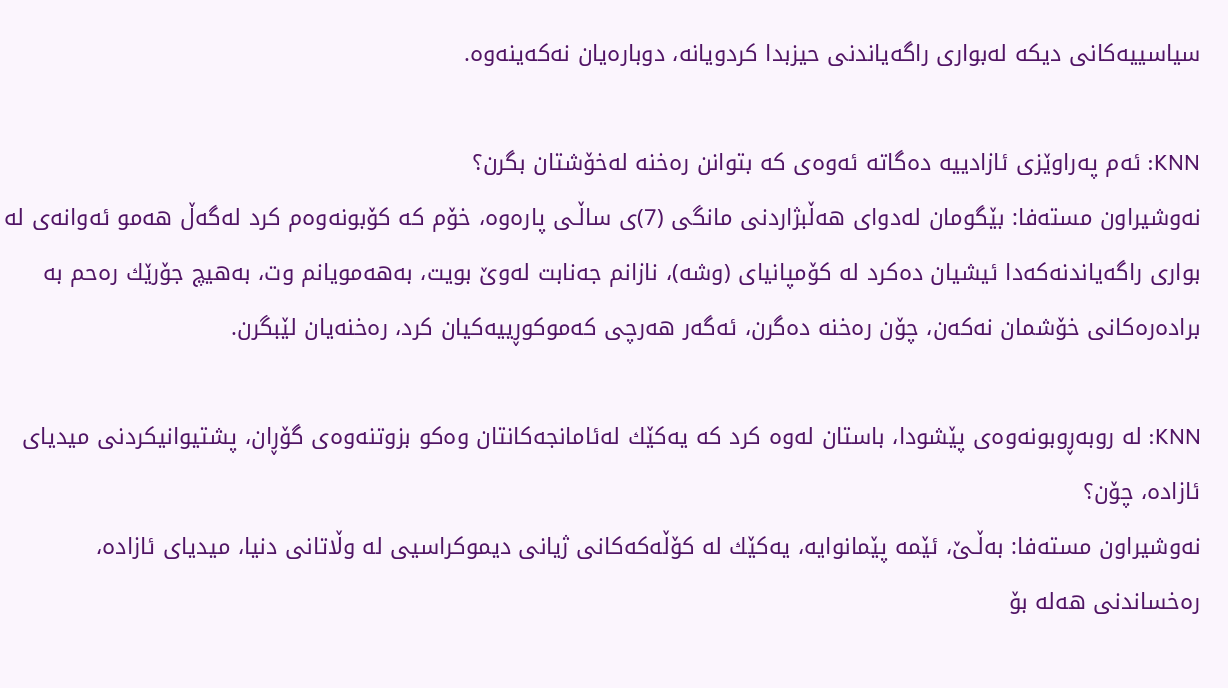سیاسییه‌كانی دیكه‌ له‌بواری راگه‌یاندنی حیزبدا كردویانه‌، دوباره‌یان نه‌كه‌ینه‌وه‌.

KNN: ئه‌م په‌راوێزی ئازادییه‌ ده‌گاته‌ ئه‌وه‌ی كه‌ بتوانن ره‌خنه‌ له‌خۆشتان بگرن؟
نه‌وشیراون مسته‌فا: بێگومان له‌دوای هه‌ڵبژاردنی مانگی (7)ی ساڵـی‌ پاره‌وه‌، خۆم كه‌ كۆبونه‌وه‌م كرد له‌گه‌ڵ‌ هه‌مو ئه‌وانه‌ی له‌ بواری راگه‌یاندنه‌كه‌دا ئیشیان ده‌كرد له‌ كۆمپانیای (وشه‌)، نازانم جه‌نابت له‌وێ‌ بویت، به‌هه‌مویانم وت، به‌هیچ جۆرێك ره‌حم به‌ براده‌ره‌كانی خۆشمان نه‌كه‌ن، چۆن ره‌خنه‌ ده‌گرن، ئه‌گه‌ر هه‌رچی كه‌موكوڕییه‌كیان كرد، ره‌خنه‌یان لێبگرن.

KNN: له‌ روبه‌ڕوبونه‌وه‌ی پێشودا، باستان له‌وه‌ كرد كه‌ یه‌كێك له‌ئامانجه‌كانتان وه‌كو بزوتنه‌وه‌ی گۆڕان، پشتیوانیكردنی میدیای ئازاده‌، چۆن؟
نه‌وشیراون مسته‌فا: به‌ڵـێ‌، ئێمه‌ پێمانوایه‌، یه‌كێك له‌ كۆڵه‌كه‌كانی ژیانی دیموكراسیی له‌ وڵاتانی دنیا، میدیای ئازاده‌، ره‌خساندنی هه‌له‌ بۆ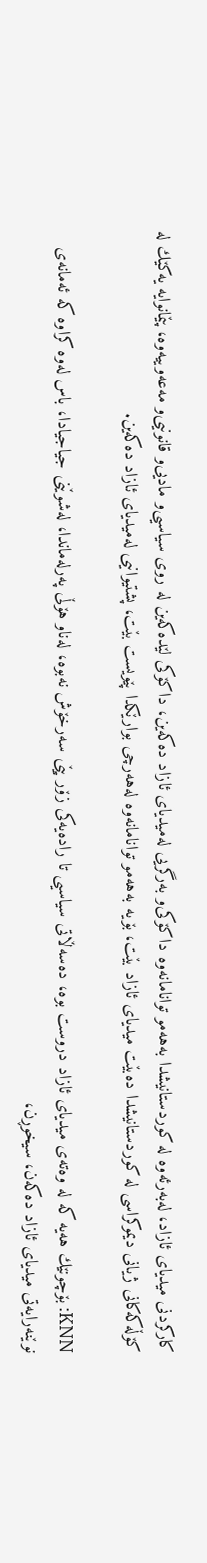كاركردنی‌ میدیای ئازاد، له‌به‌رئه‌وه‌ له‌ كوردستانیشدا به‌هه‌مو توانامانه‌وه‌ داكۆكی‌و به‌رگریی‌ له‌میدیای ئازاد ده‌كه‌ین، داكۆكی لێده‌كه‌ین له‌ روی سیاسیی‌‌و مادیی‌‌و قانونیی‌‌و مه‌عه‌وییه‌وه‌، پێمانوایه‌ یه‌كێك له‌ كۆڵه‌كه‌كانی ژیانی دیموكراسی له‌ كوردستانیشدا ده‌بێت میدیای ئازاد بێت، بۆیه‌ به‌هه‌مو توانامانه‌وه‌ له‌هه‌رچی بوارێكدا پێویست بێت، پشتیوانیی له‌میدیای ئازاد ده‌كه‌ین.

KNN: بۆچونێك هه‌یه‌ كه‌ له‌ وه‌ته‌ی میدیای ئازاد دروست بوه‌، ده‌سه‌ڵاتی سیاسیی تا راده‌یه‌كی زۆر پێی سه‌رخۆش نه‌بوه‌، له‌ناو هۆڵی‌ په‌رله‌ماندا، له‌شوێنی جیاجیادا، باس له‌وه‌ كراوه‌ كه‌ ئه‌مانه‌ی نوێنه‌رایه‌تی میدیای ئازاد ده‌كه‌ن، سیخوڕن،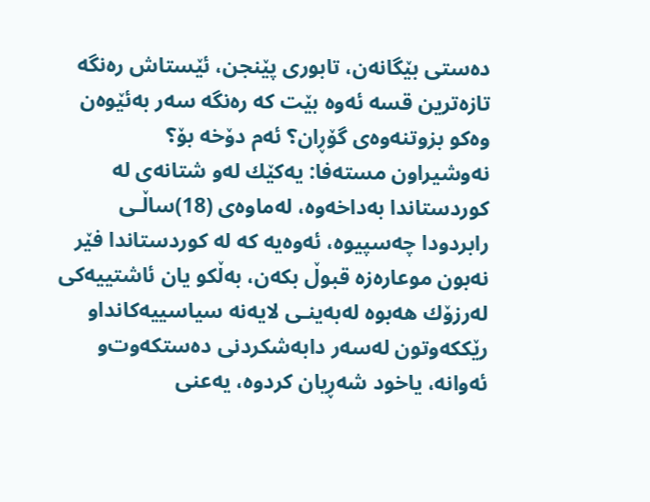ده‌ستی بێگانه‌ن، تابوری پێنجن، ئێستاش ره‌نگه‌ تازه‌ترین قسه‌ ئه‌وه‌ بێت كه‌ ره‌نگه‌ سه‌ر به‌ئێوه‌ن وه‌كو بزوتنه‌وه‌ی گۆڕان؟ ئه‌م دۆخه‌ بۆ؟
نه‌وشیراون مسته‌فا: یه‌كێك له‌و شتانه‌ی له‌ كوردستاندا به‌داخه‌وه‌، له‌ماوه‌ی (18)ساڵـی‌ رابردودا چه‌سپیوه‌، ئه‌وه‌یه‌ كه‌ له‌ كوردستاندا فێر نه‌بون موعاره‌زه‌ قبوڵ‌ بكه‌ن، به‌ڵكو یان ئاشتییه‌كی له‌رزۆك هه‌بوه‌ له‌به‌ینـی‌ لایه‌نه‌ سیاسییه‌كاندا‌و رێككه‌وتون له‌سه‌ر دابه‌شكردنی ده‌ستكه‌وت‌و ئه‌وانه‌، یاخود شه‌ڕیان كردوه‌، یه‌عنی‌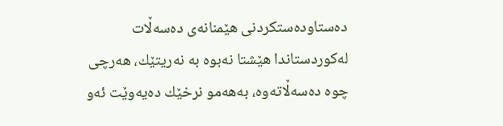ده‌ستاوده‌ستكردنی هێمنانه‌ی ده‌سه‌ڵات له‌كوردستاندا هێشتا نه‌بوه‌ به‌ نه‌ریتێك، هه‌رچی چوه‌ ده‌سه‌ڵاته‌وه‌، به‌هه‌مو نرخێك ده‌یه‌وێت ئه‌و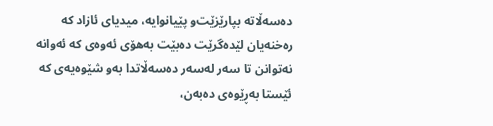ده‌سه‌ڵاته‌ بپارێزێت‌و پێیانوایه‌، میدیای ئازاد كه‌ ره‌خنه‌یان لێده‌گرێت ده‌بێت به‌هۆی ئه‌وه‌ی كه‌ ئه‌وانه‌ نه‌توانن تا سه‌ر له‌سه‌ر ده‌سه‌ڵاتدا به‌و شێوه‌یه‌ی كه‌ ئێستا به‌ڕێوه‌ی ده‌به‌ن،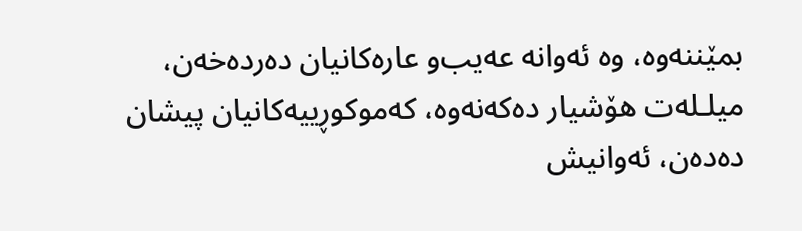بمێننه‌وه‌، وه‌ ئه‌وانه‌ عه‌یب‌و عاره‌كانیان ده‌رده‌خه‌ن، میلـله‌ت هۆشیار ده‌كه‌نه‌وه‌، كه‌موكوڕییه‌كانیان پیشان ده‌ده‌ن، ئه‌وانیش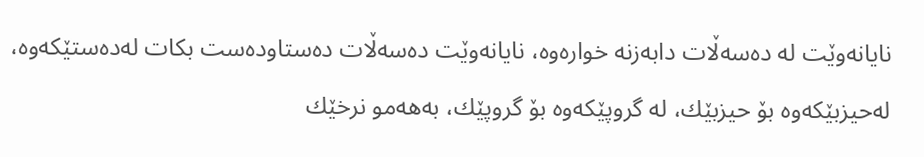نایانه‌وێت له‌ ده‌سه‌ڵات دابه‌زنه‌ خواره‌وه‌، نایانه‌وێت ده‌سه‌ڵات ده‌ستاوده‌ست بكات له‌ده‌ستێكه‌وه‌، له‌حیزبێكه‌وه‌ بۆ حیزبێك، له‌ گروپێكه‌وه‌ بۆ گروپێك، به‌هه‌مو نرخێك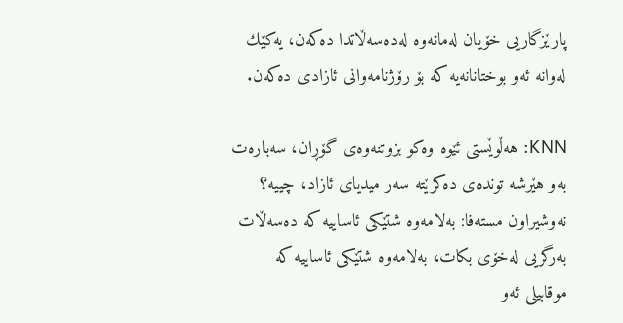پارێزگاریی خۆیان له‌مانه‌وه‌ له‌ده‌سه‌ڵاتدا ده‌كه‌ن، یه‌كێك له‌وانه‌ ئه‌و بوختانانه‌یه‌ كه‌ بۆ رۆژنامه‌وانی ئازادی ده‌كه‌ن.

KNN: هه‌ڵوێستی ئێوه‌ وه‌كو بزوتنه‌وه‌ی گۆڕان، سه‌باره‌ت به‌و هێرشه‌ تونده‌ی ده‌كرێته‌ سه‌ر میدیای ئازاد، چییه‌؟
نه‌وشیراون مسته‌فا: به‌لامه‌وه‌ شتێكی ئاساییه‌ كه‌ ده‌سه‌ڵات به‌رگریی‌ له‌خۆی بكات، به‌لامه‌وه‌ شتێكی ئاساییه‌ كه‌ موقابیلی‌ ئه‌و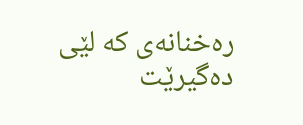ره‌خنانه‌ی كه‌ لێی‌ ده‌گیرێت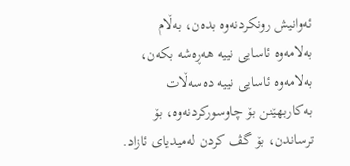ئه‌وانیش رونكردنه‌وه‌ بده‌ن، به‌ڵام به‌لامه‌وه‌ ئاسایی نییه‌ هه‌ڕه‌شه‌ بكه‌ن، به‌لامه‌وه‌ ئاسایی نییه‌ ده‌سه‌ڵات به‌كاربهێنن بۆ چاوسوركردنه‌وه‌، بۆ ترساندن، بۆ گڤ كردن له‌میدیای ئازاد.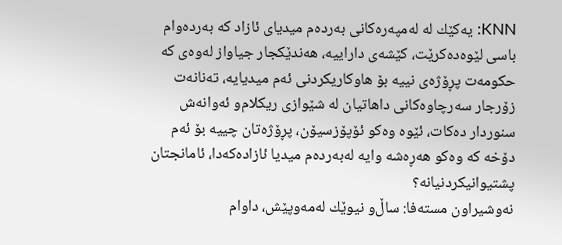KNN: یه‌كێك له‌ له‌مپه‌ره‌كانی به‌رده‌م میدیای ئازاد كه‌ به‌رده‌وام باسی لێوه‌ده‌كرێت، كێشه‌ی داراییه‌، هه‌ندێكجار جیاواز له‌وه‌ی كه‌ حكومه‌ت پڕۆژه‌ی نییه‌ بۆ هاوكاریكردنی ئه‌م میدیایه‌، ته‌نانه‌ت زۆرجار سه‌رچاوه‌كانی داهاتیان له‌ شێوازی ریكلام‌و ئه‌وانه‌ش سنوردار ده‌كات، ئێوه‌ وه‌كو ئۆپۆزسیۆن، پڕۆژه‌تان چییه‌ بۆ ئه‌م دۆخه‌ كه‌ وه‌كو هه‌ڕه‌شه‌ وایه‌ له‌به‌رده‌م میدیا ئازاده‌كه‌دا، ئامانجتان پشتیوانیكردنیانه‌؟
نه‌وشیراون مسته‌فا: ساڵ‌‌و نیوێك له‌مه‌وپێش، داوام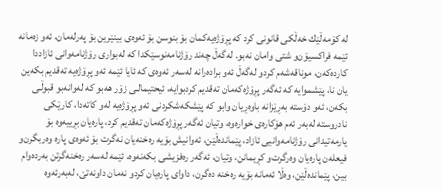له‌ كۆمه‌ڵێك خه‌ڵكی قانونی كرد كه‌ پڕۆژه‌یه‌كمان بۆ بنوسن بۆ ئه‌وه‌ی بینێرین بۆ په‌رله‌مان، ئه‌و زه‌مانه‌ ئێمه‌ فراكسیۆن‌و شتی وامان نه‌بو. له‌گه‌ڵ‌ چه‌ند رۆژنامه‌نوسێكدا كه‌ له‌بواری رۆژنامه‌وانی‌ ئازاددا كارده‌كه‌ن، موناقه‌شه‌م كرد‌و له‌گه‌ڵ‌ ئه‌و براده‌رانه‌ له‌سه‌ر ئه‌وه‌ی كه‌ ئایا ئێمه‌ ئه‌و پڕۆژه‌یه‌ ته‌قدیم بكه‌ین یان نا، پێشموایه‌ كه‌ ئه‌گه‌ر پڕۆژه‌كه‌مان ته‌قدیم كردبوایه‌، ئیحتیمالـی‌ زۆر هه‌بو كه‌ له‌وانه‌بو قبوڵـی‌ بكه‌ن، ئه‌و دۆسته‌ به‌ڕێزانه‌ باوه‌ڕیان وابو كه‌ پێشكه‌شكردنی ئه‌و پڕۆژه‌یه‌ له‌و كاته‌دا، كارێكی نادروسته‌ له‌به‌ر ئه‌م هۆكاره‌ی خواره‌وه‌، وتیان ئه‌گه‌ر پڕۆژه‌كه‌مان ته‌قدیم كرد، پاره‌یان بڕییه‌وه‌ بۆ یارمه‌تیدانی رۆژنامه‌وانیی ئازاد، پێمانده‌ڵێن، ئه‌وانیش بۆیه‌ ره‌خنه‌یان نه‌گرت بۆ ئه‌وه‌ی پاره‌ وه‌ربگرن‌و فیعله‌ن پاره‌یان وه‌رگرت‌و كڕیمانن، وتیان، ئه‌گه‌ر ره‌فزیشی بكه‌نه‌وه‌، ئێمه‌ له‌سه‌ر ره‌خنه‌گرتن به‌رده‌وام بین، پێمانده‌ڵێن، وه‌ڵا ئه‌مانه‌ بۆیه‌ ره‌خنه‌ ده‌گرن، داوای پاره‌یان كردو نه‌مان داونه‌تێ‌، له‌به‌رئه‌وه‌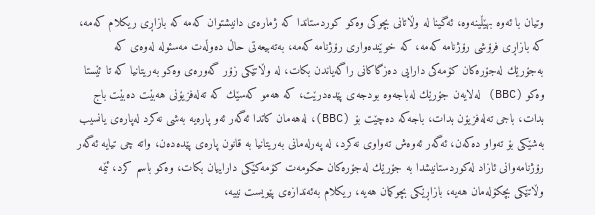وتیان با ئه‌وه‌ بهێڵینه‌وه‌، ئه‌گینا له‌ وڵاتانی بچوكی وه‌كو كوردستاندا كه‌ ژماره‌ی دانیشتوان كه‌مه‌ كه‌ بازاڕی ریكلام كه‌مه‌، كه‌ بازاڕی فرۆشی رۆژنامه‌ كه‌مه‌، كه‌ خوێنده‌واری رۆژنامه‌ كه‌مه‌، به‌ته‌بیعه‌تی حاڵ‌ ده‌وڵه‌ت مه‌سئوله‌ له‌وه‌ی كه‌ به‌جۆرێك له‌جۆره‌كان كۆمه‌كی‌ دارایی ده‌زگاكانی راگه‌یاندن بكات، له‌ وڵاتێكی زۆر گه‌وره‌ی وه‌كو به‌ریتانیا كه‌ تا ئێستا وه‌كو (BBC) له‌لایه‌ن جۆرێك له‌باجه‌وه‌ بودجه‌ی‌ پێده‌درێت، كه‌ هه‌مو كه‌سێك كه‌ ته‌له‌فزیۆنی هه‌بێت ده‌بێت باج بدات، باجی ته‌له‌فزیۆن بدات، باجه‌كه‌ ده‌چێت بۆ (BBC)، له‌هه‌مان كاتدا ئه‌گه‌ر ئه‌و پاره‌یه‌ به‌شی نه‌كرد له‌پاره‌ی یانسیب به‌شێكی بۆ ته‌واو ده‌كه‌ن، ئه‌گه‌ر ئه‌وه‌ش ته‌واوی نه‌كرد، له‌ په‌رله‌مانی به‌ریتانیا به‌ قانون پاره‌ی‌ پێده‌ده‌ن، واته‌ چی تیایه‌ ئه‌گه‌ر رۆژنامه‌وانی ئازاد له‌كوردستانیشدا به‌ جۆرێك له‌جۆره‌كان حكومه‌ت كۆمه‌كێكی داراییان بكات، وه‌كو باسم كرد، ئێمه‌ وڵاتێكی بچكۆله‌مان هه‌یه‌، بازاڕێكی بچوكمان هه‌یه‌، ریكلام به‌ئه‌ندازه‌ی پێویست نییه‌،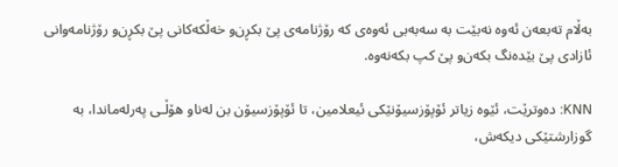به‌ڵام ته‌بعه‌ن ئه‌وه‌ نه‌بێت به‌ سه‌به‌بی‌ ئه‌وه‌ی كه‌ رۆژنامه‌ی پێ‌ بكڕن‌و خه‌ڵكه‌كانی پێ‌ بكڕن‌و رۆژنامه‌وانی ئازادی پێ‌ بێده‌نگ بكه‌ن‌و پێ‌ كپ بكه‌نه‌وه‌.

KNN: ده‌وترێت، ئێوه‌ زیاتر ئۆپۆزسیۆنێكی ئیعلامین، تا ئۆپۆزسیۆن بن له‌ناو هۆڵـی‌ په‌رله‌ماندا، به‌ گوزارشتێكی دیكه‌ش،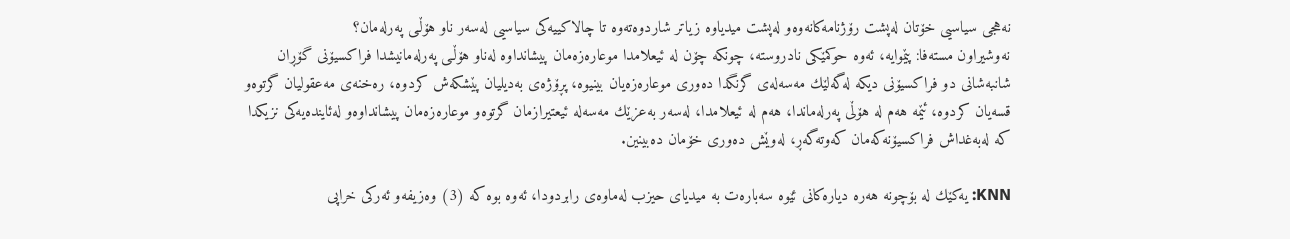نه‌هجی سیاسیی خۆتان له‌پشت رۆژنامه‌كانه‌وه‌و له‌پشت میدیاوه‌ زیاتر شاردوه‌ته‌وه‌ تا چالاكییه‌كی سیاسیی له‌سه‌ر ناو هۆڵـی‌ په‌رله‌مان؟
نه‌وشیراون مسته‌فا: پێموایه‌، ئه‌وه‌ حوكمێكی نادروسته‌، چونكه‌ چۆن له‌ ئیعلامدا موعاره‌زه‌مان پیشانداوه‌ له‌ناو هۆڵـی‌ په‌رله‌مانیشدا فراكسیۆنی گۆڕان شانبه‌شانی دو فراكسیۆنی دیكه‌ له‌گه‌لێك مه‌سه‌له‌ی گرنگدا ده‌وری موعاره‌زه‌یان بینیوه‌، پڕۆژه‌ی به‌دیلیان پێشكه‌ش كردوه‌، ره‌خنه‌ی مه‌عقولیان گرتوه‌و قسه‌یان كردوه‌، ئێمه‌ هه‌م له‌ هۆڵی‌ په‌رله‌ماندا، هه‌م له‌ ئیعلامدا، له‌سه‌ر به‌عزێك مه‌سه‌له‌ ئیعتیرازمان گرتوه‌و موعاره‌زه‌مان پیشانداوه‌‌و له‌ئاینده‌یه‌كی نزیكدا كه‌ له‌به‌غداش فراكسیۆنه‌كه‌مان كه‌وته‌گه‌ڕ، له‌وێش ده‌وری خۆمان ده‌بینین.

KNN: یه‌كێك له‌ بۆچونه‌ هه‌ره‌ دیاره‌كانی ئێوه‌ سه‌باره‌ت به‌ میدیای حیزب له‌ماوه‌ی رابردودا، ئه‌وه‌ بوه‌ كه‌ (3) وه‌زیفه‌و ئه‌ركی خراپی‌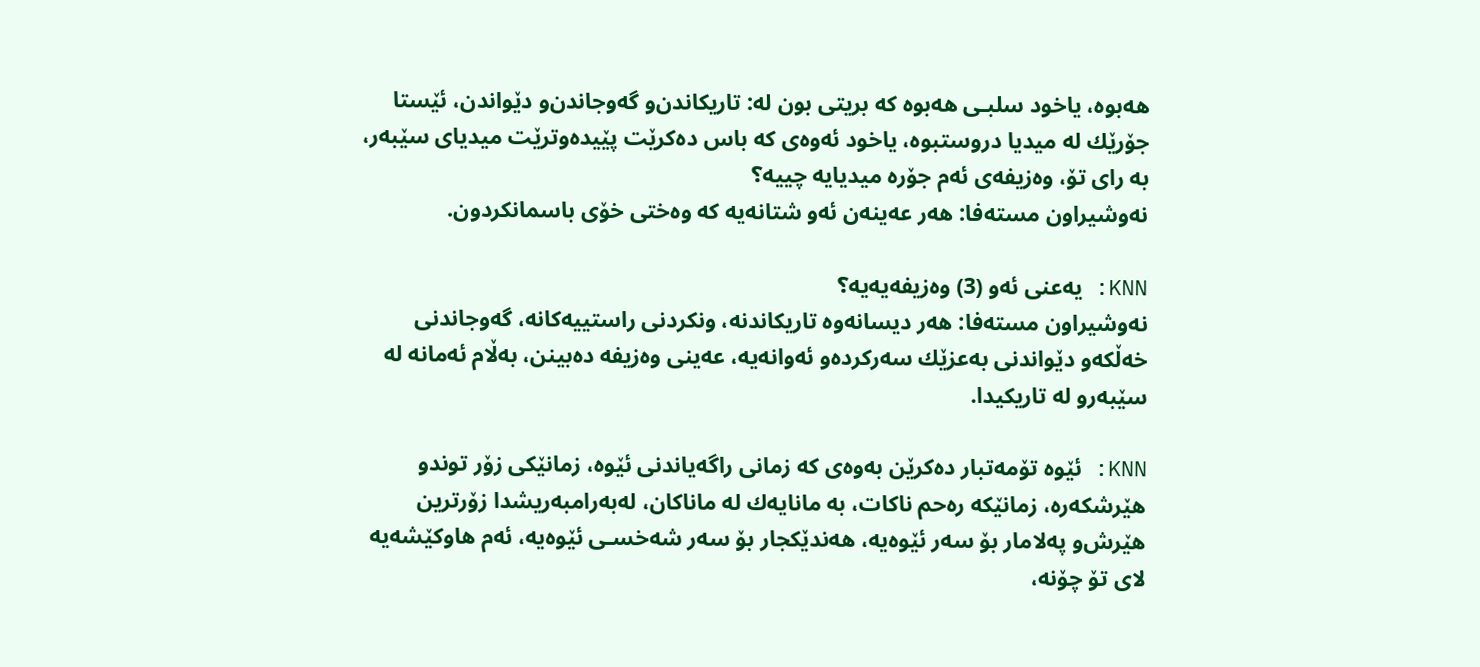هه‌بوه‌، یاخود سلبـی‌ هه‌بوه‌ كه‌ بریتی بون له‌: تاریكاندن‌و گه‌وجاندن‌و دێواندن، ئێستا جۆرێك له‌ میدیا دروستبوه‌، یاخود ئه‌وه‌ی كه‌ باس ده‌كرێت پێیده‌وترێت میدیای سێبه‌ر، به‌ رای تۆ، وه‌زیفه‌ی ئه‌م جۆره‌ میدیایه‌ چییه‌؟
نه‌وشیراون مسته‌فا: هه‌ر عه‌ینه‌ن ئه‌و شتانه‌یه‌ كه‌ وه‌ختی‌ خۆی باسمانكردون.

KNN: یه‌عنی‌ ئه‌و (3) وه‌زیفه‌یه‌یه‌؟
نه‌وشیراون مسته‌فا: هه‌ر دیسانه‌وه‌ تاریكاندنه‌، ونكردنی راستییه‌كانه‌، گه‌وجاندنی خه‌ڵكه‌‌و دێواندنی به‌عزێك سه‌ركرده‌و ئه‌وانه‌یه‌، عه‌ینی‌ وه‌زیفه‌ ده‌بینن، به‌ڵام ئه‌مانه‌ له‌ سێبه‌رو له‌ تاریكیدا.

KNN: ئێوه‌ تۆمه‌تبار ده‌كرێن به‌وه‌ی كه‌ زمانی راگه‌یاندنی ئێوه‌، زمانێكی زۆر توندو هێرشكه‌ره‌، زمانێكه‌ ره‌حم ناكات، به‌ مانایه‌ك له‌ ماناكان، له‌به‌رامبه‌ریشدا زۆرترین هێرش‌و په‌لامار بۆ سه‌ر ئێوه‌یه‌، هه‌ندێكجار بۆ سه‌ر شه‌خسـی‌ ئێوه‌یه‌، ئه‌م هاوكێشه‌یه‌ لای تۆ چۆنه‌،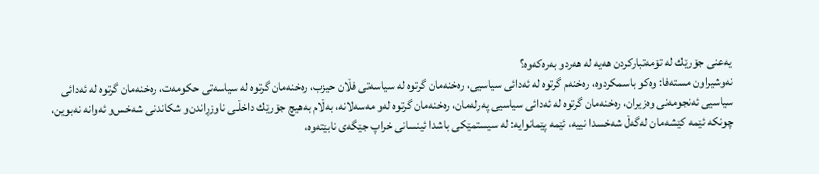یه‌عنی‌ جۆرێك له‌ تۆمه‌تباركردن هه‌یه‌ له‌ هه‌ردو به‌ره‌كه‌وه‌؟
نه‌وشیراون مسته‌فا: وه‌كو باسمكردوه‌، ره‌خنه‌م گرتوه‌ له‌ ئه‌دائی‌ سیاسیی، ره‌خنه‌مان گرتوه‌ له‌ سیاسه‌تی فڵان حیزب، ره‌خنه‌مان گرتوه‌ له‌ سیاسه‌تی حكومه‌ت، ره‌خنه‌مان گرتوه‌ له‌ ئه‌دائی‌ سیاسیی ئه‌نجومه‌نی وه‌زیران، ره‌خنه‌مان گرتوه‌ له‌ ئه‌دائی‌ سیاسیی په‌رله‌مان، ره‌خنه‌مان گرتوه‌ له‌و مه‌سه‌لانه‌، به‌ڵام به‌هیچ جۆرێك داخڵـی‌ ناوزڕاندن‌و شكاندنی شه‌خس‌و ئه‌وانه‌ نه‌بوین، چونكه‌ ئێمه‌ كێشه‌مان له‌گه‌ڵ‌ شه‌خسدا نییه‌، ئێمه‌ پێمانوایه‌: له‌ سیستمێكی باشدا ئینسانی‌ خراپ جێگه‌ی نابێته‌وه‌،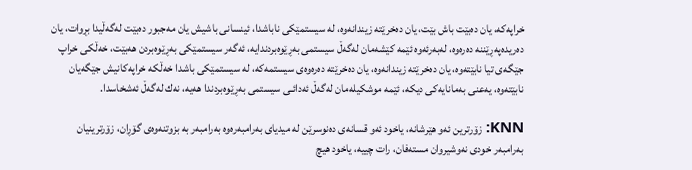خراپه‌كه‌، یان ده‌بێت باش بێت، یان ده‌خرێته‌ زیندانه‌وه‌، له‌ سیستمێكی ناباشدا، ئینسانی‌ باشیش یان مه‌جبور ده‌بێت له‌گه‌ڵیدا بڕوات، یان ده‌ریده‌په‌ڕێننه‌ ده‌ره‌وه‌، له‌به‌رئه‌وه‌ ئێمه‌ كێشه‌مان له‌گه‌ڵ‌ سیستمی به‌ڕێوه‌بردندایه‌، ئه‌گه‌ر سیستمێكی به‌ڕێوه‌بردن هه‌بێت، خه‌ڵكی خراپ جێگه‌ی تیا نابێته‌وه‌، یان ده‌خرێته‌ زیندانه‌وه‌، یان ده‌خرێته‌ ده‌ره‌وه‌ی سیستمه‌كه‌، له‌ سیستمێكی باشدا خه‌ڵكه‌ خراپه‌كانیش جێگه‌یان نابێته‌وه‌، یه‌عنی‌ به‌مانایه‌كی دیكه‌، ئێمه‌ موشكیله‌مان له‌گه‌ڵ‌ ئه‌دائـی‌ سیستمی به‌ڕێوه‌بردندا هه‌یه‌، نه‌ك له‌گه‌ڵ‌ ئه‌شخاسدا.

KNN: زۆرترین ئه‌و هێرشانه‌، یاخود ئه‌و قسانه‌ی ده‌نوسرێن له‌ میدیای به‌رامبه‌ره‌وه‌ به‌رامبه‌ر به‌ بزوتنه‌وه‌ی گۆڕان، زۆرترینیان به‌رامبه‌ر خودی نه‌وشیروان مسته‌فان، رات چییه‌، یاخود هیچ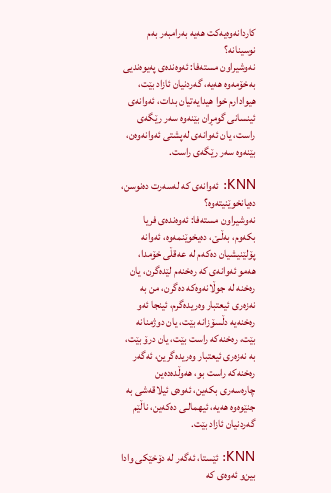كاردانه‌وه‌یه‌كت هه‌یه‌ به‌رامبه‌ر به‌م نوسینانه‌؟
نه‌وشیراون مسته‌فا: ئه‌وه‌نده‌ی په‌یوه‌ندیی به‌خۆمه‌وه‌ هه‌یه‌، گه‌ردنیان ئازاد بێت، هیوادارم خوا هیدایه‌تیان بدات، ئه‌وانه‌ی ئینسانی‌ گومڕان بێنه‌وه‌ سه‌ر رێگه‌ی راست، یان ئه‌وانه‌ی له‌پشتی ئه‌وانه‌وه‌ن، بێنه‌وه‌ سه‌ر رێگه‌ی راست.

KNN: ئه‌وانه‌ی كه‌ له‌سه‌رت ده‌نوسن، ده‌یانخوێنیته‌وه‌؟
نه‌وشیراون مسته‌فا: ئه‌وه‌نده‌ی فریا بكه‌وم، به‌ڵـێ‌، ده‌یخوێنمه‌وه‌، ئه‌وانه‌ پۆلێنیشیان ده‌كه‌م له‌ عه‌قڵی‌ خۆمدا، هه‌مو ئه‌وانه‌ی كه‌ ره‌خنه‌م لێده‌گرن، یان ره‌خنه‌ له‌ جوڵانه‌وه‌كه‌ ده‌گرن، من به‌ نه‌زه‌ری ئیعتبار وه‌ریده‌گرم، ئینجا ئه‌و ره‌خنه‌یه‌ دڵسۆزانه‌ بێت، یان دوژمنانه‌ بێت، ره‌خنه‌كه‌ راست بێت، یان درۆ بێت، به‌ نه‌زه‌ری ئیعتبار وه‌ریده‌گرین، ئه‌گه‌ر ره‌خنه‌كه‌ راست بو، هه‌وڵده‌ده‌ین چاره‌سه‌ری بكه‌ین، ئه‌وه‌ی ئیلاقه‌شی‌ به‌ جنێوه‌وه‌ هه‌یه‌، ئیهمالـی‌ ده‌كه‌ین، ناڵێم گه‌ردنیان ئازاد بێت.

KNN: ئێستا، ئه‌گه‌ر له‌ دۆخێكی وادا بین‌و ئه‌وه‌ی كه‌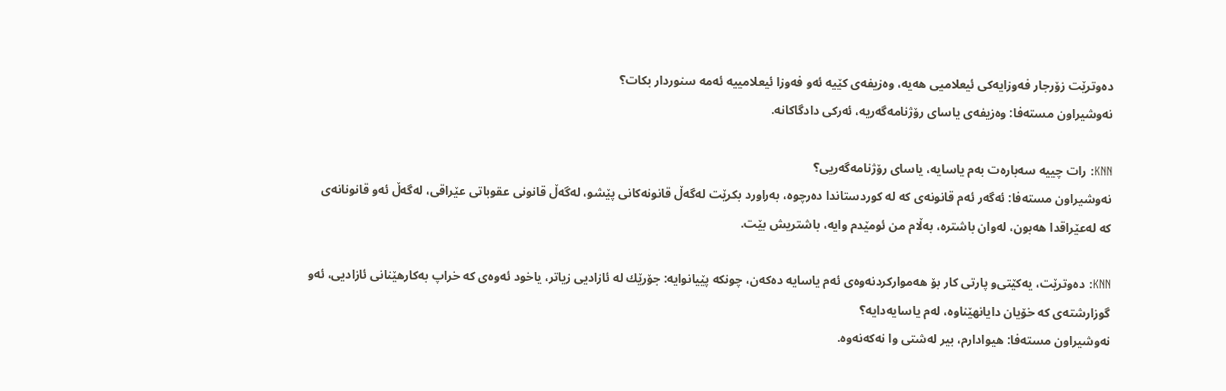ده‌وترێت زۆرجار فه‌وزایه‌كی ئیعلامیی هه‌یه‌، وه‌زیفه‌ی كێیه‌ ئه‌و فه‌وزا ئیعلامییه‌ ئه‌مه‌ سنوردار بكات؟
نه‌وشیراون مسته‌فا: وه‌زیفه‌ی یاسای‌ رۆژنامه‌گه‌ریه‌، ئه‌ركی‌ دادگاكانه‌.

KNN: رات چییه‌ سه‌باره‌ت به‌م یاسایه‌، یاسای رۆژنامه‌گه‌ریی؟
نه‌وشیراون مسته‌فا: ئه‌گه‌ر ئه‌م قانونه‌ی كه‌ له‌ كوردستاندا ده‌رچوه‌، به‌راورد بكرێت له‌گه‌ڵ‌ قانونه‌كانی پێشو، له‌گه‌ڵ‌ قانونی عقوباتی عێراقی، له‌گه‌ڵ‌ ئه‌و قانونانه‌ی كه‌ له‌عێراقدا هه‌بون، له‌وان باشتره‌، به‌ڵام من ئومێدم وایه‌، باشتریش بێت.

KNN: ده‌وترێت، یه‌كێتی‌‌و پارتی كار بۆ هه‌مواركردنه‌وه‌ی ئه‌م یاسایه‌ ده‌كه‌ن، چونكه‌ پێیانوایه‌: جۆرێك له‌ ئازادیی زیاتر، یاخود ئه‌وه‌ی كه‌ خراپ به‌كارهێنانی ئازادیی، ئه‌و گوزارشته‌ی كه‌ خۆیان دایانهێناوه‌، له‌م یاسایه‌دایه‌؟
نه‌وشیراون مسته‌فا: هیوادارم، بیر له‌شتی وا نه‌كه‌نه‌وه‌.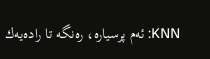KNN: ئه‌م پرسیاره‌، ره‌نگه‌ تا راده‌یه‌ك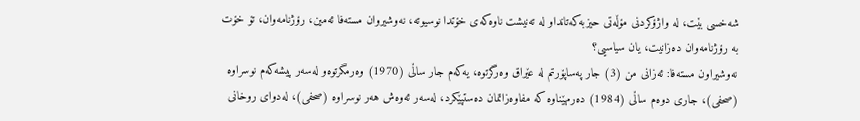شه‌خسی بێت، له‌ واژۆكردنی مۆڵه‌تی حیزبه‌كه‌تاندا‌و له‌ ته‌نیشت ناوه‌كه‌ی خۆتدا نوسیوته‌، نه‌وشیروان مسته‌فا ئه‌مین، رۆژنامه‌وان، تۆ خۆت به‌ رۆژنامه‌وان ده‌زانیت، یان سیاسیی؟
نه‌وشیراون مسته‌فا: ئه‌زانی‌ من (3) جار په‌ساپۆرتم له‌ عێراق وه‌رگرتوه‌، یه‌كه‌م جار ساڵی‌ (1970) وه‌رمگرتوه‌‌و له‌سه‌ر پیشه‌كه‌م نوسراوه‌ (صحفی)، جاری دوه‌م ساڵی‌ (1984) ده‌رمهێناوه‌ كه‌ مفاوه‌زاتمان ده‌ستپێكرد، له‌سه‌ر ئه‌وه‌ش هه‌ر نوسراوه‌ (صحفی)، له‌دوای روخانی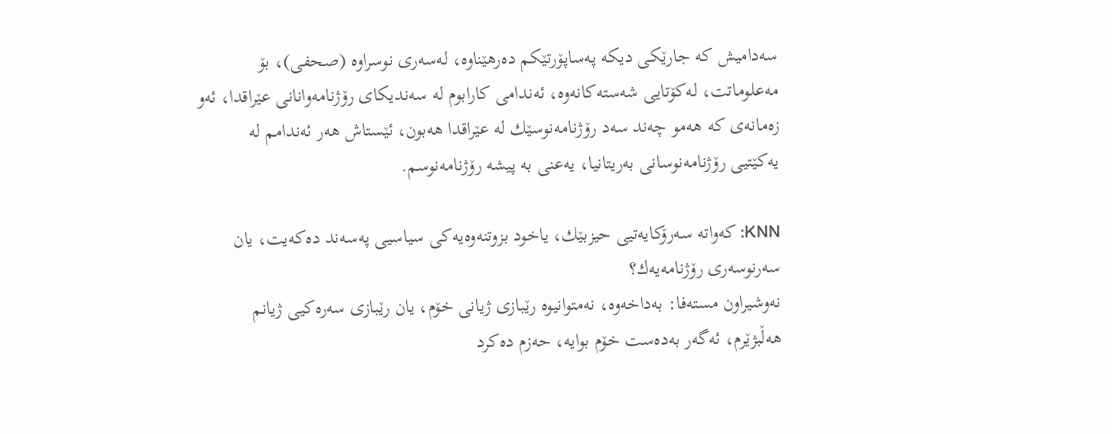سه‌دامیش كه‌ جارێكی دیكه‌ په‌ساپۆرتێكم ده‌رهێناوه‌، له‌سه‌ری نوسراوه‌ (صحفی)، بۆ مه‌علوماتت، له‌كۆتایی شه‌سته‌كانه‌وه‌، ئه‌ندامی‌ كارابوم له‌ سه‌ندیكای‌ رۆژنامه‌وانانی‌ عێراقدا، ئه‌و زه‌مانه‌ی كه‌ هه‌مو چه‌ند سه‌د رۆژنامه‌نوسێك له‌ عێراقدا هه‌بون، ئێستاش هه‌ر ئه‌ندامم له‌ یه‌كێتیی رۆژنامه‌نوسانی به‌ریتانیا، یه‌عنی‌ به‌ پیشه‌ رۆژنامه‌نوسم.

KNN: كه‌واته‌ سه‌رۆكایه‌تیی حیزبێك، یاخود بزوتنه‌وه‌یه‌كی سیاسیی په‌سه‌ند ده‌كه‌یت، یان سه‌رنوسه‌ری رۆژنامه‌یه‌ك؟
نه‌وشیراون مسته‌فا: به‌داخه‌وه‌، نه‌متوانیوه‌ رێبازی ژیانی خۆم، یان رێبازی سه‌ره‌كیی ژیانم هه‌ڵبژێرم، ئه‌گه‌ر به‌ده‌ست خۆم بوایه‌، حه‌زم ده‌كرد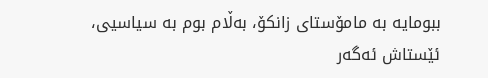ببومایه‌ به‌ مامۆستای زانكۆ، به‌ڵام بوم به‌ سیاسیی، ئێستاش ئه‌گه‌ر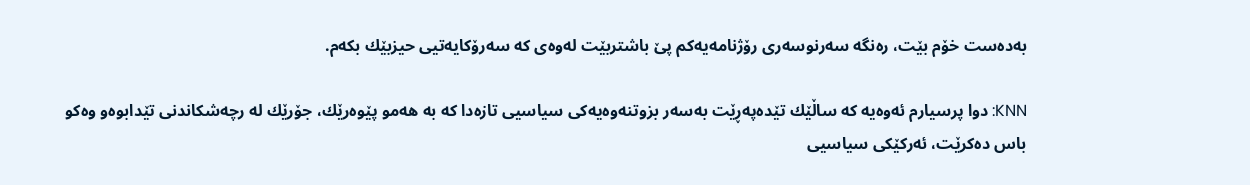به‌ده‌ست خۆم بێت، ره‌نگه‌ سه‌رنوسه‌ری رۆژنامه‌یه‌كم پێ‌ باشتربێت له‌وه‌ی كه‌ سه‌رۆكایه‌تیی حیزبێك بكه‌م.

KNN: دوا پرسیارم ئه‌وه‌یه‌ كه‌ ساڵێك تێده‌په‌ڕێت به‌سه‌ر بزوتنه‌وه‌یه‌كی سیاسیی تازه‌دا كه‌ به‌ هه‌مو پێوه‌رێك، جۆرێك له‌ رچه‌شكاندنی تێدابوه‌‌و وه‌كو باس ده‌كرێت، ئه‌ركێكی سیاسیی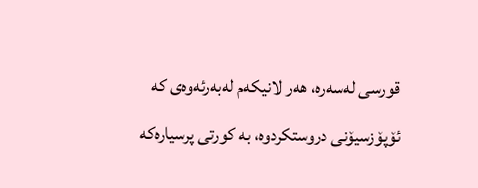قورسی له‌سه‌ره‌، هه‌ر لانیكه‌م له‌به‌رئه‌وه‌ی كه‌ ئۆپۆزسیۆنی دروستكردوه‌، به‌ كورتی پرسیاره‌كه‌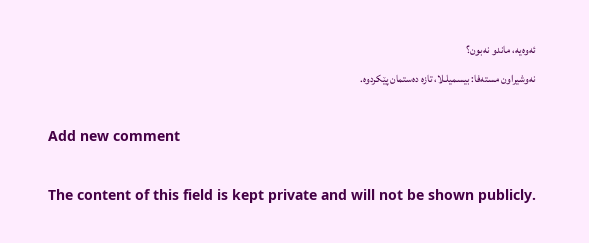ئه‌وه‌یه‌، ماندو نه‌بون؟
نه‌وشیراون مسته‌فا: بیسمیلـلا، تازه‌ ده‌ستمان پێكردوه‌.

Add new comment

The content of this field is kept private and will not be shown publicly.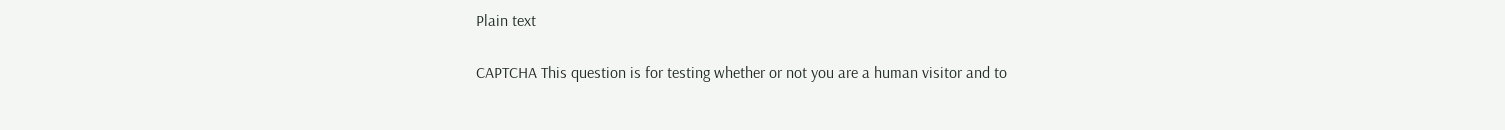Plain text

CAPTCHA This question is for testing whether or not you are a human visitor and to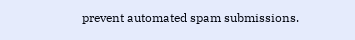prevent automated spam submissions.